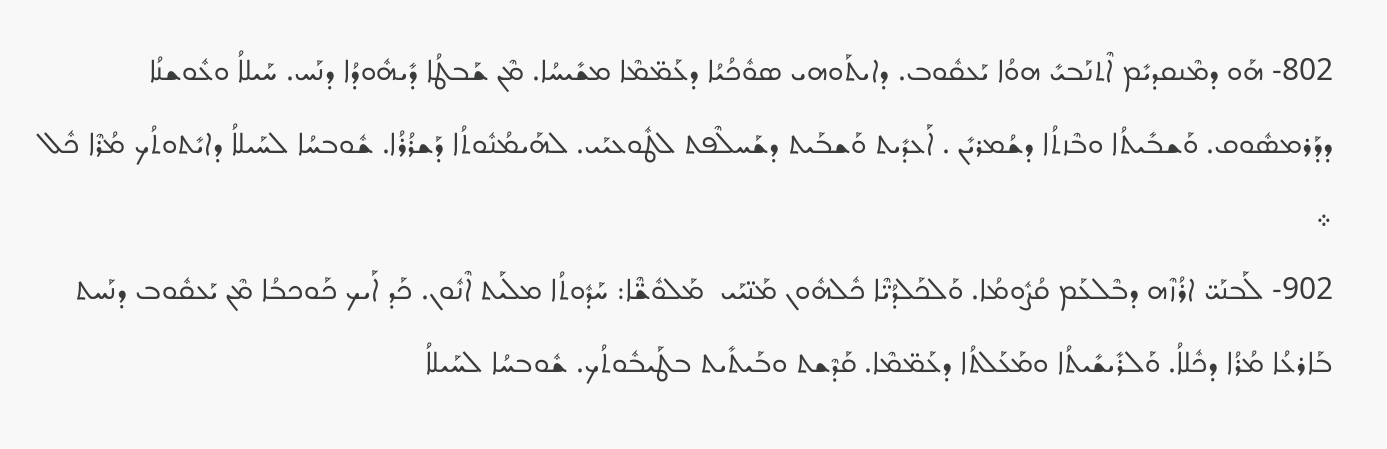802- ܗܰܘ ܕܡܶܢܩܕܝܺܡ ܐܶܬܢܰܒܝܺ ܗܘܳܐ ܝܰܥܩܽܘܒ. ܕܐܝܬܰܘܗܝ ܣܘܽܟܳܝܳܐ ܕܥܰܡ̈ܡܶܐ ܡܫܺܝܚܳܐ. ܡܶܢ ܫܰܒܛܳܐ ܕܺܝܗܽܘܕܳܐ ܕܢܰܚ. ܚܰܝܠܐܳ ܘܥܽܘܫܢܳܐ ܕܕܰܪܡܣܽܘܩ. ܘܰܫܒܺܝܬܳܐ ܘܒܶܙܬܳܐ ܕܫܳܡܪܝܺܢ . ܐܰܥܕܺܝܬ ܘܰܫܒܰܝܬ ܕܫܰܚܠܶܦܬ ܠܛܽܘܥܝܰܝ. ܠܗܰܝܡܳܢܽܘܬܳܐ ܕܰܫܪܳܪܳܐ. ܫܽܘܒܚܳܐ ܠܚܰܝܠܐܳ ܕܐܝܺܬܘܬܳܟ ܡܳܪܶܐ ܟܽܠ ܀
902- ܠܰܒܢܰܝ̈ ܐܪܳܙܶܗ ܕܒܶܠܥܰܡ ܩܳܨܽܘܡܳܐ. ܘܰܠܟܰܠܕܳܝ̈ܶܐ ܟܽܠܗܽܘܢ ܡܰܢ̈ܝܰܝ  ܡܰܠܘܽܫ̈ܶܐ: ܚܰܕܽܘܬܳܐ ܡܠܰܝܬ ܐܶܢܽܘܢ. ܟܰܕ ܐܰܝܟ ܟܰܘܟܒܳܐ ܡܶܢ ܝܰܥܩܽܘܒ ܕܢܰܚܬ ܒܰܐܪܥܳܐ ܡܳܪܳܐ ܕܟܽܠܐܳ. ܘܰܠܪܺܝܫܺܝܬܳܐ ܘܡܰܥܰܠܬܳܐ ܕܥܰܡ̈ܡܶܐ. ܩܰܕܶܫܬ ܘܒܰܝܬܺܝܬ ܒܛܰܝܒܽܘܬܳܟ. ܫܽܘܒܚܳܐ ܠܚܰܝܠܐܳ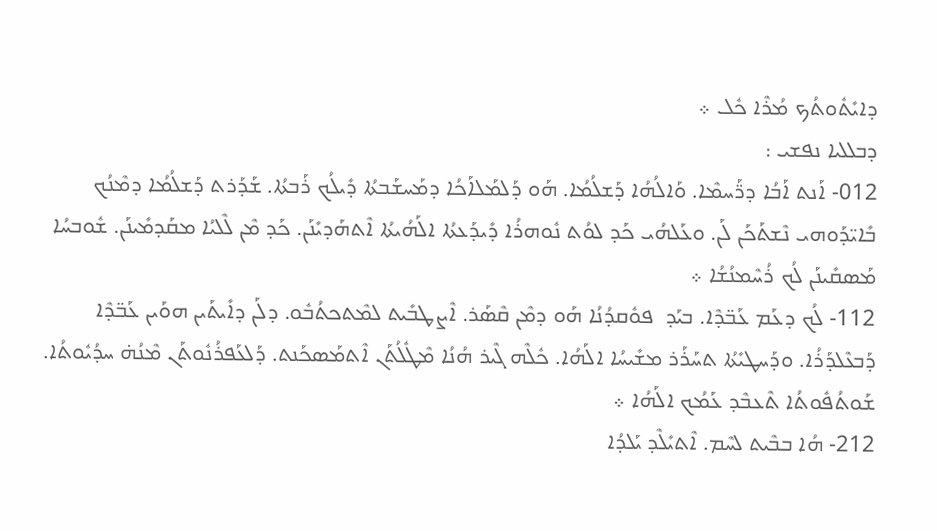ܕܐܝܺܬܽܘܬܳܟ ܡܳܪܶܐ ܟܽܠ ܀
ܕܒܠܠܝܐ ܢܦܫܝ :
012- ܐܰܢܬ ܐܰܒܳܐ ܕܪ̈ܰܚܡܶܐ. ܘܰܐܠܳܗܳܐ ܕܰܫܠܳܡܳܐ. ܗܰܘ ܕܰܠܡܰܠܐܰܟܳܐ ܕܡܰܚܫܰܒܬܳܐ ܕܺܝܠܳܟ ܪܰܒܬܳܐ. ܫܰܕܰܪܬ ܕܰܫܠܳܡܳܐ ܕܡܶܢܳܟ ܒܺܐܝ̈ܕܰܘܗܝ ܢܶܫܬܰܟܰܢ ܠܰܢ. ܘܥܰܠܗܳܝ ܟܰܕ ܠܘܳܬ ܢܽܘܗܪܳܐ ܕܺܝܕܰܥܬܳܐ ܐܠܰܗܳܝܬܳܐ ܐܶܬܗܰܕܝܺܢܰܢ. ܟܰܕ ܡܶܢ ܠܶܠܝܳܐ ܡܩܰܕܡܺܝܢܰܢ. ܫܽܘܒܚܳܐ ܡܰܣܩܺܝܢܰܢ ܠܳܟ ܪܳܚܶܡܢܳܫܳܐ ܀
112- ܠܳܟ ܕܥܰܡ ܥܰܒ̈ܕܶܐ. ܒܝܰܕ  ܦܘܽܩܕܳܢܳܐ ܗܰܘ ܕܡܶܢ ܩܶܣܰܪ. ܐܶܨܛܒܺܝܬ ܠܡܶܬܟܬܳܒܽܘ. ܕܠܰܢ ܕܐܺܝܬܰܝܢ ܗܘܰܝܢ ܥܰܒ̈ܕܶܐ ܕܰܒܥܶܠܕܰܪܳܐ. ܘܕܰܚܛܝܺܬܳܐ ܬܚܰܪܰܪ ܡܫܺܝܚܳܐ ܐܠܰܗܳܐ. ܟܽܠܶܗ ܓܶܝܪ ܗܳܢܳܐ ܡܶܛܽܠܳܬܰܢ ܐܶܬܡܰܣܟܰܢܬ. ܕܰܠܥܰܦܪܳܢܽܘܬܰܢ ܡܶܢܳܗ̇ ܚܕܳܝܽܘܬܳܐ. ܫܰܘܬܳܦܽܘܬܳܐ ܬܶܥܒܶܕ ܥܰܡܳܟ ܐܠܰܗܳܐ ܀
212- ܗܳܐ ܒܒܶܝܬ ܠܚܶܡ. ܐܶܬܝܺܠܶܕ ܝܰܠܕܳܐ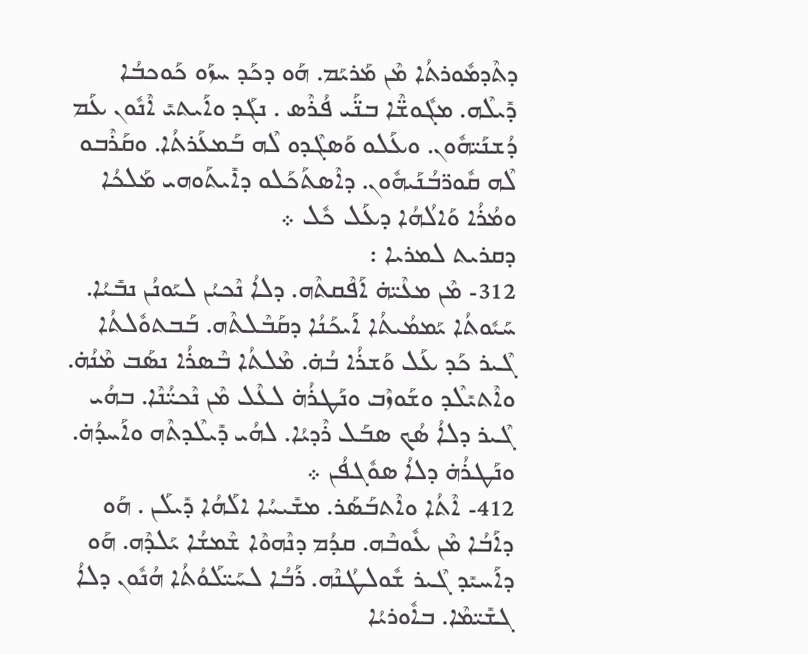ܕܬܶܕܡܽܘܪܬܳܐ ܡܶܢ ܡܰܪܝܰܡ. ܗܰܘ ܕܟܰܕ ܚܙܰܘ ܟܰܘܟܒܳܐ ܕܺܝܠܶܗ. ܡܓܽܘܫ̈ܶܐ ܒܢ̈ܰܝ ܦܳܪܶܣ . ܢܓܰܕ ܘܐܰܝܬܝܺ ܐܶܢܽܘܢ ܥܰܡ ܕܳܫܢܰܝ̈ܗܽܘܢ. ܘܥܰܠܘ ܘܰܣܓܶܕܘ ܠܶܗ ܒܰܡܥܰܪܬܳܐ. ܘܩܰܪܶܒܘ ܠܶܗ ܩܽܘܪ̈ܒܳܢܰܝܗܽܘܢ. ܕܐܶܣܬܰܟܰܠܘ ܕܐܺܝܬܰܘܗܝ ܡܰܠܟܳܐ ܘܡܳܪܳܐ ܘܰܐܠܳܗܳܐ ܕܥܰܠ ܟܽܠ ܀
ܕܩܪܝܬ ܠܡܪܝܐ :
312- ܡܶܢ ܡܥܶܝ̈ܗ̇ ܐܰܦܶܩܬܶܗ. ܕܠܐܳ ܢܶܟܝܳܢ ܠܝܰܘܢܳܢ ܢܒܺܝܳܐ. ܚܰܝܽܘܬܳܐ ܝܰܡܡܳܝܬܳܐ ܐܰܝܟܰܢܳܐ ܕܩܰܒܶܠܬܶܗ. ܒܰܒܬܘܽܠܬܳܐ ܓܶܝܪ ܟܰܕ ܥܰܠ ܘܰܫܪܳܐ ܒܳܗ̇. ܡܶܠܬܳܐ ܒܶܣܪܳܐ ܢܣܰܒ ܡܶܢܳܗ̇. ܘܐܶܬܝܺܠܶܕ ܘܫܰܘܙܶܒ ܘܢܰܛܪܳܗ̇ ܠܥܶܠ ܡܶܢ ܢܶܟܝ̈ܳܢܶܐ. ܒܗܳܝ ܓܶܝܪ ܕܠܐܳ ܣܳܟ ܣܒܰܠ ܪܶܕܝܳܐ. ܠܗܳܝ ܕܺܝܠܶܕܬܶܗ ܘܐܰܚܕܳܗ̇. ܘܢܰܛܪܳܗ̇ ܕܠܐܳ ܣܘܽܓܦܳܢ ܀
412- ܐܶܬܳܐ ܘܐܶܬܒܰܣܰܪ. ܡܫܺܝܚܳܐ ܐܠܰܗܳܐ ܕܺܝܠܰܢ . ܗܰܘ ܕܐܰܒܳܐ ܡܶܢ ܥܽܘܒܶܗ. ܩܕܳܡ ܕܢܶܗܘܶܐ ܫܶܡܫܳܐ ܝܰܠܕܶܗ. ܗܰܘ ܕܐܰܚܝܺܕ ܓܶܝܪ ܫܽܘܠܛܳܢܶܗ. ܪܰܒܳܐ ܠܚܰܝ̈ܠܰܘܳܬܳܐ ܗܳܢܽܘܢ ܕܠܐܳ ܓܫܺܝ̈ܡܶܐ. ܒܐܽܘܪܝܳܐ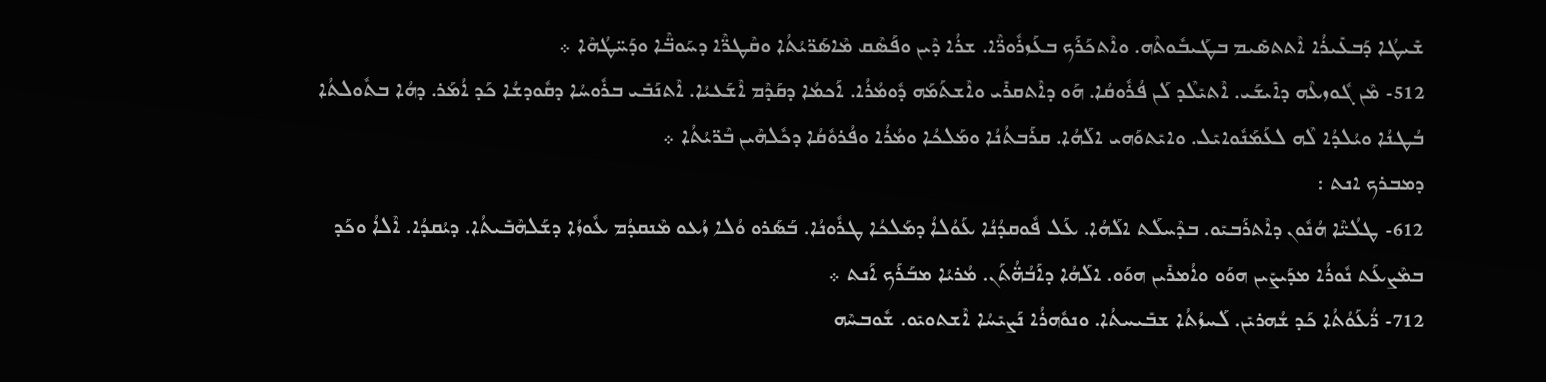ܫܺܝܛܳܐ ܕܰܒܥܺܝܪܳܐ ܐܶܬܬܣܺܝܡ ܒܛܰܝܒܽܘܬܶܗ. ܘܐܶܬܟܰܪܰܟ ܒܥܰܙܪܽܘܪ̈ܶܐ. ܫܪܳܐ ܕܶܝܢ ܘܦܰܣܶܩ ܡܶܐܣܰܪ̈ܝܳܬܳܐ ܘܩܶܛܪ̈ܶܐ ܕܚܰܘܒ̈ܶܐ ܘܕܰܚ̈ܛܳܗܶܐ ܀
512- ܡܶܢ ܓܽܘܙܥܶܗ ܕܐܺܝܫܰܝ. ܐܶܬܝܺܠܶܕ ܠܰܢ ܦܳܪܽܘܩܳܐ. ܗܰܘ ܕܐܶܬܩܪܺܝ ܘܐܶܫܬܰܡܰܗ ܕܽܘܡܳܪܳܐ. ܐܰܟܡܳܐ ܕܩܰܕܶܡ ܐܶܫܰܥܝܳܐ. ܐܶܬܢܰܒܺܝ ܒܪܽܘܚܳܐ ܕܩܽܘܕܫܳܐ ܟܰܕ ܐܳܡܰܪ. ܕܗܳܐ ܒܬܽܘܠܬܳܐ ܒܳܛܢܳܐ ܘܝܳܠܕܳܐ ܠܶܗ ܠܥܰܡܰܢܽܘܐܝܺܠ. ܘܐܝܺܬܘܰܗܝ ܐܠܰܗܳܐ. ܩܪܰܒܬܳܢܳܐ ܘܡܰܠܟܳܐ ܘܡܳܪܳܐ ܘܦܳܪܘܽܩܳܐ ܕܟܽܠܗܶܝܢ ܒܶܪ̈ܝܳܬܳܐ ܀
ܕܡܒܪܟ ܐܢܬ :
612- ܛܠܳܝ̈ܶܐ ܗܳܢܽܘܢ ܕܐܶܬܪܰܒܝܺܘ. ܒܕܶܚܠܰܬ ܐܠܰܗܳܐ. ܥܰܠ ܦܽܘܩܕܳܢܳܐ ܥܰܘܳܠܐܳ ܕܡܰܠܟܳܐ ܛܪܽܘܢܳܐ. ܒܰܣܰܪܘ ܘܳܠܐ ܙܳܥܘ ܡܶܢܩܕܳܡ ܥܽܘܙܳܐ ܕܫܰܠܗܶܒܺܝܬܳܐ. ܕܝܳܩܕܳܐ. ܐܶܠܐܳ ܘܟܰܕ ܒܡܶܨܥܰܬ ܢܽܘܪܳܐ ܡܕܰܝܨܺܝܢ ܗܘܰܘ ܘܐܳܡܪܺܝܢ ܗܘܰܘ. ܐܠܰܗܳܐ ܕܐܰܒܳܗ̈ܳܬܰܢ. ܡܳܪܝܳܐ ܡܒܰܪܰܟ ܐܰܢܬ ܀
712- ܪ̈ܳܥܰܘܳܬܳܐ ܟܰܕ ܫܳܗܪܝܺܢ. ܠܰܚܙܳܬܳܐ ܫܒܺܝܚܬܳܐ. ܘܢܘܽܗܪܳܐ ܢܰܨܝܺܚܳܐ ܐܶܫܬܘܝܺܘ. ܫܽܘܒܚܶܗ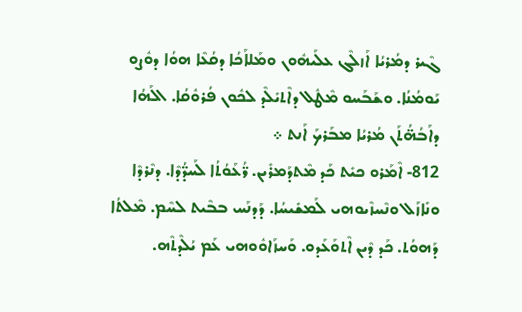ܓܶܝܪ ܕܡܳܪܝܳܐ ܐܰܙܠܶܓ ܥܠܰܝܗܽܘܢ ܘܡܰܠܐܰܟܳܐ ܕܩܳܥܶܐ ܗܘܳܐ ܕܘܽܨܘ ܝܰܘܡܳܢܳܐ. ܘܫܰܒܰܚܘ ܡܶܛܽܠ ܕܐܶܬܝܺܠܶܕ ܠܟܽܘܢ ܦܳܪܘܽܩܳܐ. ܐܠܰܗܳܐ ܕܐܰܒܳܗ̈ܳܬܰܢ ܡܳܪܝܳܐ ܡܒܰܪܟܰ ܐܰܢܬ ܀
812- ܐܶܡܰܪܘ ܟܝܺܬ ܟܰܕ ܡܶܬܕܰܡܪܺܝܢ. ܪ̈ܳܥܰܘܳܬܳܐ ܠܰܚܕ̈ܳܕܶܐ. ܕܢܶܪܕܶܐ ܘܢܺܐܙܰܠ ܘܢܶܚܙܶܝܘܗܝ ܠܰܡܫܺܝܚܳܐ. ܕܰܕܢܰܚ ܒܒܶܝܬ ܠܚܶܡ. ܡܶܠܬܳܐ ܕܰܗܘܳܬ. ܟܰܕ ܕܶܝܢ ܐܶܬܘܰܥܰܕܘ. ܘܰܚܙܰܐܘܽܘܗܝ ܥܰܡ ܝܳܠܶܕܬܶܗ.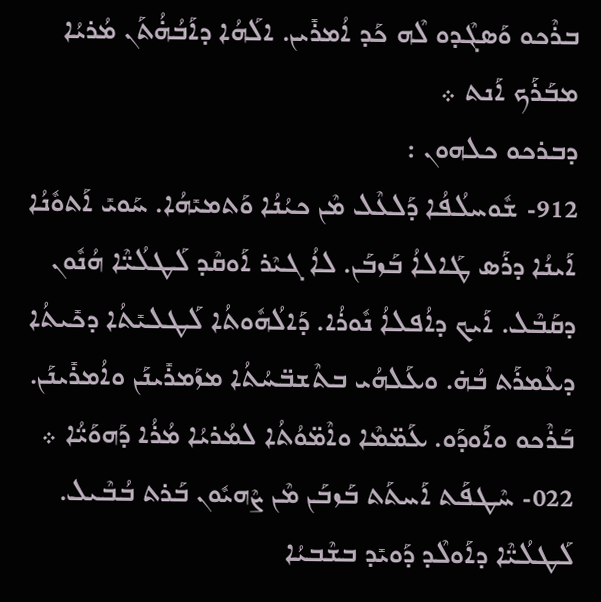ܒܪܶܟܘ ܘܰܣܓܶܕܘ ܠܶܗ ܟܰܕ ܐܳܡܪܺܝܢ. ܐܠܰܗܳܐ ܕܐܰܒܳܗ̇ܳܬܰܢ ܡܳܪܝܳܐ ܡܒܰܪܰܟ ܐܰܢܬ ܀
ܕܒܪܟܘ ܟܠܗܘܢ :
912- ܫܽܘܚܠܳܦܳܐ ܕܰܠܥܶܠ ܡܶܢ ܟܝܳܢܳܐ ܘܰܬܡܝܺܗܳܐ. ܚܰܘܝܺ ܐܰܬܘܽܢܳܐ ܐܰܝܢܳܐ ܕܪܰܣ ܛܰܐܠܐܳ ܒܰܙܒܰܢ. ܠܐܳ ܓܝܶܪ ܐܰܘܩܶܕ ܠܰܛܠܳܝ̈ܶܐ ܗܳܢܽܘܢ ܕܩܰܒܶܠ. ܐܰܝܟ ܕܐܳܦܠܐܳ ܢܽܘܪܳܐ. ܕܰܐܠܳܗܽܘܬܳܐ ܠܰܛܠܝܺܬܳܐ ܕܟܺܝܬܳܐ ܕܥܶܡܪܰܬ ܒܳܗ̇. ܘܥܰܠܗܳܝ ܒܬܶܫܒ̈ܚܳܬܳܐ ܡܙܰܡܪܺܝܢܰܢ ܘܐܳܡܪܺܝܢܰܢ. ܒܰܪܶܟܘ ܘܐܰܘܕܰܘ. ܥܰܡ̈ܡܶܐ ܘܐܶܡ̈ܘܳܬܳܐ ܠܡܳܪܝܳܐ ܡܳܪܳܐ ܕܰܗܘܰܝ̈ܳܐ ܀
022- ܚܶܛܦܰܬ ܐܰܚܬܰܬ ܒܰܙܒܰܢ ܡܶܢ ܨܶܗܝܽܘܢ ܒܰܪܬ ܒܳܒܶܝܠ. ܠܰܛܠܳܝ̈ܶܐ ܕܐܰܘܠܶܕ ܕܰܘܝܺܕ ܒܫܶܒܝܳܐ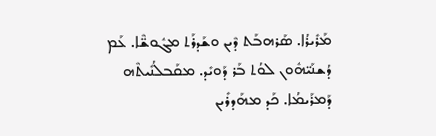ܡܰܪܺܝܪܳܐ. ܣܰܪܗܒܰܬ ܕܶܝܢ ܘܫܰܕܪܰܬ ܡܓܽܘܫ̈ܶܐ. ܥܰܡ ܕܳܫܢܰܝ̈ܗܽܘܢ ܠܘܳܬ ܒܰܪ ܕܰܘܝܺܕ. ܡܩܰܒܠܳܢܺܝܬܶܗ ܕܰܡܪܰܝܡܳܐ. ܟܰܕ ܡܗܰܕܪܺܝܢ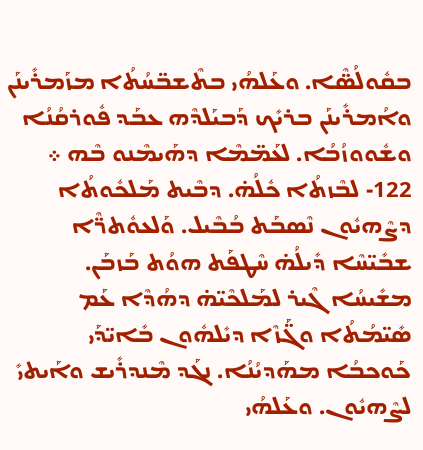ܒܩܽܘܠܳܣ̈ܶܐ. ܘܥܰܠܗܳܝ ܒܬܶܫܒ̈ܚܳܬܳܐ ܡܙܰܡܪܺܝܢܰܢ ܘܐܳܡܪܺܝܢܰܢ ܒܪܝܺܟ ܕܰܒܝܰܠܕܶܗ ܥܒܰܕ ܦܽܘܪܩܳܢܳܐ ܘܫܽܘܘܙܳܒܳܐ. ܠܥܰܡ̈ܡܶܐ ܕܗܰܝܡܶܢܘ ܒܶܗ ܀
122- ܠܒܶܙܬܳܐ ܟܽܠܳܗ̇. ܕܒܶܝܬ ܡܰܠܟܽܘܬܳܐ ܕܨܶܗܝܽܘܢ ܢܶܣܒܰܬ ܒܳܒܶܝܠ. ܘܰܠܥܘܽܬܪ̈ܶܐ ܫܒܺܝ̈ܚܶܐ ܕܺܝܠܳܗ̇ ܚܶܛܦܰܬ ܗܘܳܬ ܒܰܙܒܰܢ. ܡܫܺܝܚܳܐ ܓܶܝܪ ܠܡܰܠܟܶܝ̈ܗ̇ ܕܗܳܕܶܐ ܥܰܡ ܣܺܝ̈ܡܳܬܳܐ ܘܓ̈ܰܙܶܐ ܕܝܺܠܗܽܘܢ ܒܺܐܝ̈ܕܰܝ ܟܰܘܟܒܳܐ ܡܗܰܕܝܳܢܳܐ. ܢܓܰܕ ܡܶܢܕܪܺܝܫ ܘܐܰܝܬܝܺ ܠܨܶܗܝܽܘܢ. ܘܥܰܠܗܳܝ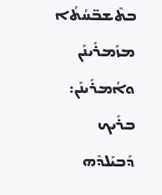ܒܬܶܫܒ̈ܚܳܬܳܐ ܡܙܰܡܪܺܝܢܰܢ ܘܐܳܡܪܺܝܢܰܢ: ܒܪܺܝܟ ܕܰܒܝܰܠܕܶܗ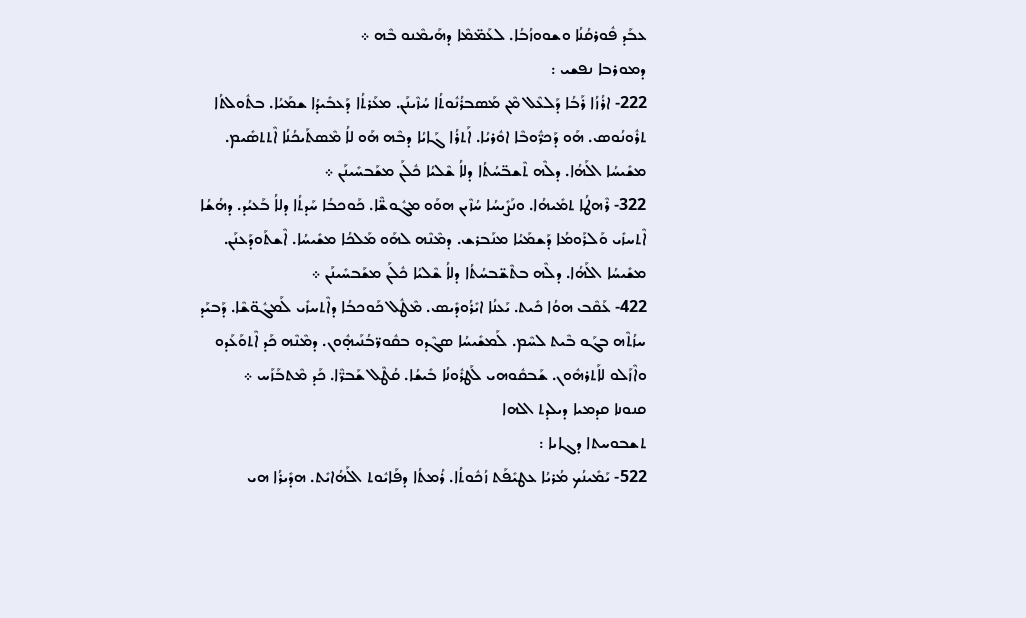ܥܒܰܕ ܦܽܘܪܩܳܢܳܐ ܘܫܘܘܙܳܒܳܐ. ܠܥܰܡ̈ܡܶܐ ܕܗܰܝܡܶܢܘ ܒܶܗ ܀
ܕܡܘܪܒܐ ܢܦܫܝ :
222- ܐܪܳܙܳܐ ܪܰܒܳܐ ܕܰܠܥܶܠ ܡܶܢ ܡܰܣܒܪܳܢܽܘܬܳܐ ܚܳܙܶܝܢܰܢ. ܡܥܰܪܬܳܐ ܕܰܥܒܺܝܕܳܐ ܫܡܰܝܳܐ. ܒܬܽܘܠܬܳܐ ܬܪܽܘܢܳܘܣ. ܗܰܘ ܕܰܟܪ̈ܽܘܒܶܐ ܐܘܽܪܝܳܐ. ܐܰܬܪܳܐ ܓܰܐܝܳܐ ܕܒܶܗ ܗܰܘ ܠܐܳ ܡܶܣܬܰܝܟܳܢܳܐ ܐܶܬܬܣܺܝܡ. ܡܫܺܝܚܳܐ ܐܠܰܗܳܐ. ܕܠܶܗ ܬܶܫܒ̈ܚܳܬܳܐ ܕܠܐܳ ܫܶܠܝܳܐ ܟܽܠܰܢ ܡܫܰܒܚܺܝܢܰܢ ܀
322- ܪܶܗܛܳܐ ܬܡܺܝܗܳܐ. ܘܢܰܨܺܝܚܳܐ ܚܳܙܶܝܢ ܗܘܰܘ ܡܓܽܘܫ̈ܶܐ. ܟܰܘܟܒܳܐ ܚܰܕܬܳܐ ܕܠܐܳ ܒܰܥܝܳܕ. ܕܗܳܫܳܐ ܐܶܬܚܙܺܝ ܘܰܠܪܰܘܡܳܐ ܕܰܫܡܰܝܳܐ ܡܢܰܒܪܫ. ܕܡܶܢܶܗ ܠܗܰܘ ܡܰܠܟܳܐ ܡܫܺܝܚܳܐ. ܐܶܫܬܰܘܕܰܥܢܰܢ. ܡܫܺܝܚܳܐ ܐܠܰܗܳܐ. ܕܠܶܗ ܒܬܶܫ̈ܒܚܳܬܳܐ ܕܠܐܳ ܫܶܠܝܳܐ ܟܽܠܰܢ ܡܫܰܒܚܺܝܢܰܢ ܀
422- ܥܰܩܶܒ ܗܘܳܐ ܟܺܝܬ. ܝܰܥܢܳܐ ܐܝܺܪܳܘܕܺܝܣ. ܡܶܛܽܠ ܟܰܘܟܒܳܐ ܕܐܶܬܚܙܺܝ ܠܰܡܓܽܘ̈ܫܶܐ. ܕܰܒܝܰܕ ܚܙܳܬܶܗ ܒܓܰܘ ܒܶܝܬ ܠܚܶܡ. ܠܰܡܫܺܝܚܳܐ ܣܓܶܕܘ ܒܩܽܘܪ̈ܒܳܢܰܝܗ̣ܽܘܢ. ܕܡܶܢܶܗ ܟܰܕ ܐܶܬܘܰܥܰܕܘ ܘܐܶܙܰܠܘ ܠܐܰܬܪܗܽܘܢ. ܫܰܒܩܽܘܗܝ ܠܰܛܪܽܘܢܳܐ ܒܺܝܫܳܐ. ܩܳܛܶܠ ܫܰܒܪ̈ܶܐ. ܟܰܕ ܡܶܬܒܰܙܰܚ ܀
ܩܢܘܢܐ ܩܕܡܝܐ ܕܝܠܕܬ ܐܠܗܐ
ܬܫܒܘܚܬܐ ܕܓܐܝܐ :
522- ܝܰܡܺܝܢܳܟ ܡܳܪܝܳܐ ܥܛܝܺܦܰܬ ܙܳܟܽܘܬܳܐ. ܪܳܡܬܳܐ ܕܦܰܐܝܽܘܬ ܐܠܰܗܳܐܝܺܬ. ܗܕܺܝܪܳܐ ܗܝ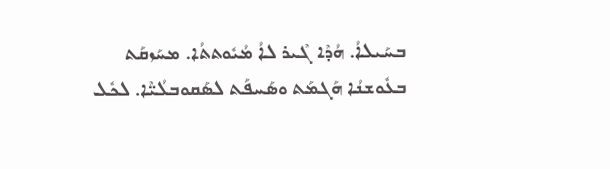ܒܚܰܝܠܐܳ. ܗܳܕܶܐ ܓܶܝܪ ܠܐܳ ܡܳܝܽܘܬܬܳܐ. ܡܚܰܙܩܰܬ ܒܥܽܘܫܢܳܐ ܗܰܓܡܰܬ ܘܣܰܚܦܰܬ ܠܣܰܩܘܒܠܳܝ̈ܶܐ. ܠܟܽܠ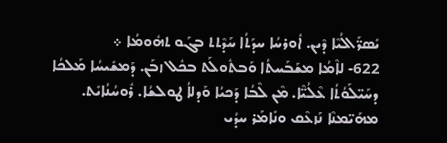ܝܺܣܪ̈ܰܐܠܳܝܶܐ ܕܶܝܢ. ܐܽܘܪܚܳܐ ܚܕܰܬܳܐ ܚܰܕܶܬܬ ܒܓܰܘ ܬܗܽܘܡܳܐ ܀
622- ܠܐܶܡܳܐ ܡܫܰܒܰܚܬܳܐ ܘܰܒܬܽܘܠܰܬ ܒܟܽܠ ܙܒܰܢ. ܕܰܡܫܺܝܚܳܐ ܡܰܠܟܳܐ ܕܚܰܝ̈ܠܰܘܳܬܳܐ ܥܶܠܳܝ̈ܶܐ. ܡܶܢ ܠܶܒܳܐ ܕܰܟܝܳܐ ܘܰܕܠܐܳ ܛܘܠܫܳܐ. ܪܽܘܚܳܢܳܐܝܺܬ. ܡܗܰܝ̈ܡܢܶܐ ܢܰܙܥܶܩ ܘܢܺܐܡܰܪ ܚܕܳܝ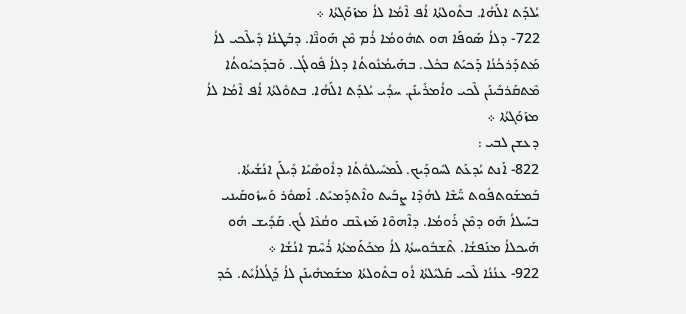ܝܳܠܕܰܬ ܐܠܰܗܳܐ. ܒܬܽܘܠܬܳܐ ܐܳܦ ܐܶܡܳܐ ܠܐܳ ܡܙܰܘܰܓܬܳܐ ܀
722- ܕܠܐܳ ܣܰܘܦܰܐ ܗܘ ܬܗܽܘܡܳܐ ܪܳܡ ܡܶܢ ܗܰܘܢ̈ܶܐ. ܕܒܰܛܢܳܐ ܕܺܝܠܶܟܝ ܠܐܳ ܡܰܬܕܰܪܟܳܢܳܐ ܕܰܟܝܰܬ ܒܟܽܠ. ܒܗܰܝܡܳܢܽܘܬܳܐ ܕܠܐܳ ܦܽܘܠܳܓ. ܘܰܒܕܰܟܝܽܘܬܳܐ ܡܶܬܩܰܪܒܺܝܢܰܢ ܠܶܟܝ ܘܐܳܡܪܺܝܢܰܢ. ܚܕܳܝ ܝܳܠܕܰܬ ܐܠܰܗܳܐ. ܒܬܘܽܠܬܳܐ ܐܳܦ ܐܶܡܳܐ ܠܐܳ ܡܙܰܘܰܓܬܳܐ ܀
ܕܥܫܢ ܠܒܝ :
822- ܐܰܢܬ ܝܳܕܥܰܬ ܠܚܽܘܕܰܝܟ. ܠܰܡܚܺܝܠܘܽܬܳܐ ܕܐܽܘܣܺܝܰܐ ܕܺܝܠܰܢ ܐܢܳܫܳܝܬܳܐ. ܒܰܡܫܰܘܬܦܽܘܬ ܚ̈ܰܫܶܐ ܠܗܳܕܶܐ ܨܒܰܝܬ ܘܐܶܬܕܰܡܝܺܬ. ܐܰܣܘܽܪ ܘܰܚܙܽܘܩܰܝܢܝ ܒܚܰܝܠܐܳ ܗܰܘ ܕܡܶܢ ܪܰܘܡܳܐ. ܕܐܶܗܘܶܐ ܡܰܙܥܶܩ ܘܩܳܥܶܐ ܠܳܟ. ܩܰܕܺܝܫ ܗܽܘ ܗܰܝܟܠܐܳ ܡܢܰܦܫܳܐ. ܬܶܫܒܽܘܚܬܳܐ ܠܐܳ ܡܟܰܬܰܡܬܳܐ ܪܳܚܶܡ ܐܢܳܫܳܐ ܀
922- ܥܢܳܢܳܐ ܠܶܟܝ ܩܰܠܝܺܠܬܳܐ ܐܳܘ ܒܬܽܘܠܬܳܐ ܡܫܰܡܗܺܝܢܰܢ ܠܐܳ ܕܰܓܳܠܐܳܝܺܬ. ܟܰܕ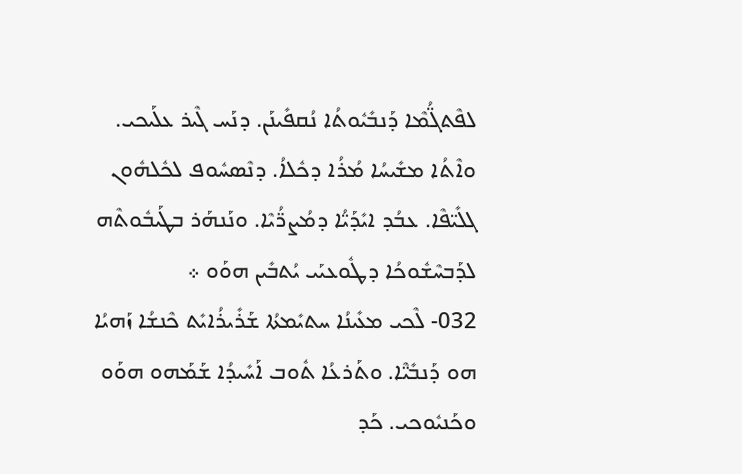ܠܦܶܬܓ̈ܳܡܶܐ ܕܰܢܒܺܝܽܘܬܳܐ ܢܳܩܦܺܝܢܰܢ. ܕܢܰܚ ܓܶܝܪ ܥܠܰܝܟܝ. ܘܐܶܬܳܐ ܡܫܺܝܚܳܐ ܡܳܪܳܐ ܕܟܽܠܐܳ. ܕܢܶܣܚܽܘܦ ܠܟܽܠܗܽܘܢ ܓܠܺܝ̈ܦܶܐ. ܥܒܳܕ ܐܝܺܕܰܝ̈ܳܐ ܕܡܳܨܪ̈ܳܝܶܐ. ܘܢܰܢܗܰܪ ܒܛܰܝܒܽܘܬܶܗ  ܠܕܰܒܚܶܫܽܘܟܳܐ ܕܛܽܘܥܝܰܝ ܝܳܬܒܺܝܢ ܗܘܰܘ ܀
032- ܠܶܟܝ ܡܥܺܝܢܳܐ ܚܬܝܺܡܬܳܐ ܫܰܪܺܝܪܳܐܝܺܬ ܟܶܢܫܳܐ ܙܰܗܝܳܐ ܗܘ ܕܰܢܒܺܝ̈ܶܐ. ܘܬܰܪܥܳܐ ܬܽܘܒ ܐܰܚܺܝܕܳܐ ܫܰܡܰܗܘ ܗܘܰܘ ܘܟܰܢܝܽܘܟܝ. ܟܰܕ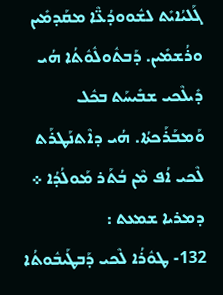ܓܰܠܝܳܐܝܺܬ ܠܫܽܘܘܕܳܥ̈ܶܐ ܡܩܰܕܡܺܝܢ ܘܪܳܫܡܺܝܢ. ܕܰܒܬܽܘܠܽܘܽܬܳܐ ܗܳܝ ܕܺܝܠܶܟܝ ܫܒܺܝܚܰܬ ܒܟܽܠ ܘܰܡܒܰܪܰܟܬܳܐ. ܗܳܝ ܕܐܶܬܢܰܛܪܰܬ ܠܶܟܝ ܐܳܦ ܡܶܢ ܒܳܬܰܪ ܡܰܘܠܳܕܳܐ ܀
ܕܡܪܝܐ ܫܡܥܬ :
132- ܛܘܽܪܳܐ ܠܶܟܝ ܕܰܒܛܰܝܒܽܘܬܳܐ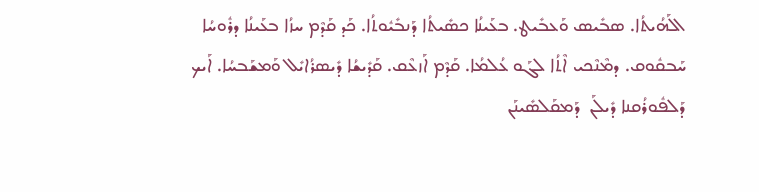ܐܠܰܗܳܝܬܳܐ. ܣܒܺܝܣ ܘܰܥܒܺܝܛ. ܒܥܰܝܢܳܐ ܟܣܺܝܬܳܐ ܕܰܢܒܺܝܽܘܬܳܐ. ܟܰܕ ܩܰܕܶܡ ܚܙܳܐ ܒܥܰܝܢܳܐ ܕܪܽܘܚܳܐ ܚܰܒܩܽܘܩ. ܕܡܶܢܶܟܝ ܐܶܬܳܐ ܠܓܰܘ ܥܳܠܡܳܐ. ܩܰܕܶܡ ܐܰܙܥܶܩ. ܩܰܕܺܝܫܳܐ ܕܺܝܣܪܳܐܝܺܠ ܘܰܡܫܰܒܚܳܐ. ܐܰܝܟ ܕܰܠܦܽܘܪܳܩܢܐ ܕܺܝܠܰܢ  ܕܰܡܩܰܠܣܺܝܢܰܢ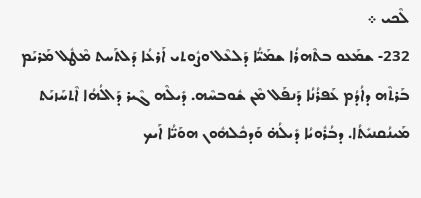ܠܶܟܝ ܀
232- ܫܡܰܥܘ ܒܬܶܗܪܳܐ ܫܡܰܝ̈ܳܐ ܕܰܠܥܶܠ ܘܨܽܘܬܝ ܐܰܪܥܳܐ ܕܰܠܬܰܚܬ ܡܶܛܽܠ ܡܰܪܝܰܡ ܒܰܪܬܶܗ ܕܐܳܕܳܡ ܥܰܦܪܳܢܳܐ ܕܰܢܦܰܠ ܡܶܢ ܫܽܘܒܚܶܗ. ܕܺܝܠܶܗ ܓܶܝܪ ܕܰܐܠܳܗܳܐ ܐܶܬܚܰܙܝܰܬ ܡܰܝܢܳܩܢܝܺܬܳܐ. ܕܒܳܪܽܘܝܳܐ ܕܺܝܠܳܗ̇ ܘܰܕܟܽܠܗܽܘܢ ܗܘܰܝ̈ܳܐ ܐܰܝܟ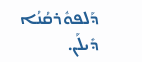ܕܰܠܦܘܽܪܩܳܢܳܐ ܕܺܝܠܰܢ.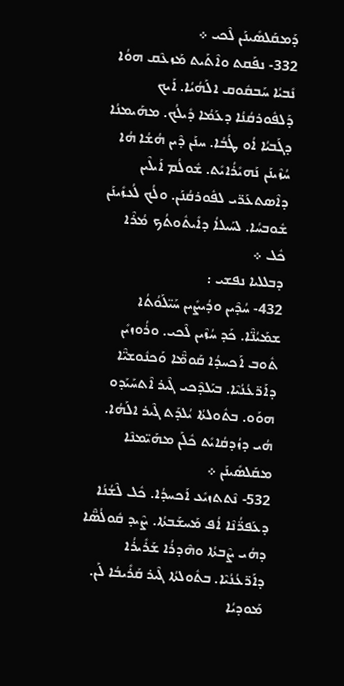ܕܰܡܩܰܠܣܺܝܢܰܢ ܠܶܟܝ ܀
332- ܢܦܰܩܬ ܘܐܶܬܰܝܬ ܡܰܙܥܶܩ ܗܘܳܐ ܢܺܒܝܳܐ ܚܰܒܩܽܘܩ ܐܠܰܗܳܝܳܐ. ܐܰܝܟ ܕܰܠܦܽܘܪܩܳܢܳܐ ܕܥܰܡܳܐ ܕܺܝܠܳܟ. ܡܗܰܝܡܢܳܐ ܕܓܰܒܝܳܐ ܐܳܘ ܛܳܒܳܐ. ܚܢܰܢ ܕܶܝܢ ܗܳܫܳܐ ܗܳܐ ܚܳܙܶܝܢܰܢ ܢܰܗܝܺܪܳܐܝܺܬ. ܫܽܘܠܳܡ ܐܰܝܠܶܝܢ ܕܐܶܣܬܥܰܪ̈ܝ ܠܦܽܘܪܩܳܢܰܢ. ܘܠܳܟ ܠܳܥܙܺܝܢܰܢ ܫܽܘܒܚܳܐ. ܠܚܰܝܠܐܳ ܕܐܺܝܬܽܘܬܳܟ ܡܳܪܶܐ ܟܽܠ ܀
ܕܒܠܠܝܐ ܢܦܫܝ :
432- ܚܳܕܶܝܢ ܘܕܳܝܨܺܝܢ ܚܰܝ̈ܠܰܘܳܬܳܐ ܫܡܰܝܳܢ̈ܶܐ. ܟܰܕ ܚܳܙܶܝܢ ܠܶܟܝ. ܘܪܳܘܙܝܺܢ ܬܽܘܒ ܐܰܟܚܕܳܐ ܩܰܘܡ̈ܶܐ ܘܰܟܢܽܘܫܝ̈ܶܐ ܕܐܰܪ̈ܥܳܢܳܝܶܐ. ܒܝܰܠܕܶܟܝ ܓܶܝܪ ܐܶܬܚܰܝܰܕܘ ܗܘܰܘ. ܒܬܽܘܠܬܳܐ ܝܳܠܕܰܬ ܓܶܝܪ ܐܠܰܗܳܐ. ܗܳܝ ܕܙܳܕܩܳܐܝܺܬ ܟܽܠܰܢ ܡܗܰܝ̈ܡܢܶܐ ܡܩܰܠܣܺܝܢܰܢ ܀
532- ܢܶܬܬܙܝܺܥ ܐܰܟܚܕܳܐ. ܟܽܠ ܠܶܫܳܢܳܐ ܕܥܰܦܪ̈ܳܢܶܐ ܐܳܦ ܡܰܚܫܰܒܬܳܐ. ܨܶܝܕ ܩܽܘܠܳܣ̈ܶܐ ܕܗܳܝ ܨܶܒܬܳܐ ܘܗܶܕܪܳܐ ܫܰܪܺܝܪܳܐ ܕܐܰܪ̈ܥܳܢܳܝܶܐ. ܒܬܽܘܠܬܳܐ ܓܶܝܪ ܩܰܪܺܝܒܳܐ ܠܰܢ. ܡܰܘܕܝܳܐ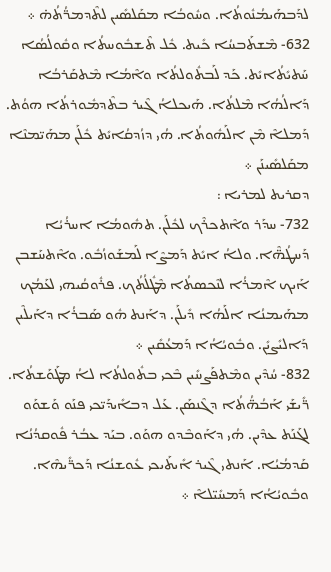ܠܕܰܒܗܰܝܡܳܢܽܘܬܳܐ. ܘܚܽܘܒܳܐ ܡܩܰܠܣܺܝܢ ܠܬܶܕܡܪ̈ܳܬܳܗ̇ ܀
632- ܡܶܫܬܰܒܚܳܐ ܟܺܝܬ. ܟܽܠ ܬܶܫܒܽܘܚܬܳܐ ܘܩܽܘܠܳܣܳܐ ܚܰܬܝܺܬܳܐܝܺܬ. ܟܰܕ ܠܰܒܬܽܘܠܬܳܐ ܘܐܶܡܳܐ ܡܶܬܩܰܪܒܳܐ ܕܰܐܠܳܗܳܐ ܡܶܠܬܳܐ. ܗܰܝܟܠܐܳ ܓܶܝܪ ܒܬܶܕܡܽܘܪܬܳܐ ܗܘܳܬ. ܕܰܡܠܐܶ ܡܶܢ ܐܠܰܗܽܘܬܳܐ. ܗܳܝ ܕܙܳܕܩܳܐܝܺܬ ܟܽܠܰܢ ܡܗܰܝ̈ܡܢܶܐ ܡܩܰܠܣܺܝܢܰܢ ܀
ܕܩܪܝܬ ܠܡܪܝܐ :
732- ܚܕܰܪ ܘܐܶܬܟܪܶܟ ܠܟܽܠܰܢ. ܬܗܽܘܡܳܐ ܐܚܪܳܝܳܐ ܕܰܚܛܳܗ̈ܶܐ. ܘܠܐܳ ܐܝܺܬ ܕܰܡܨܶܐ ܠܰܡܫܰܘܙܳܒܽܘ. ܘܐܶܬܚܰܫܒܢ ܐܰܝܟ ܐܶܡܪܳܐ ܠܢܶܟܣܬܳܐ ܡܶܛܽܠܳܬܳܟ. ܦܪܽܘܩܳܝܗܝ ܠܥܰܡܳܟ ܡܗܰܝܡܢܳܐ ܐܠܰܗܳܐ ܕܺܝܠܰܢ. ܕܐܰܢܬ ܗܽܘ ܣܰܒܪܳܐ ܕܐܰܝܠܶܝܢ ܕܰܐܠܝܺܨܝܺܢ. ܘܒܽܘܝܳܐܳܐ ܕܰܡܥܳܩܺܝܢ ܀
832- ܚܳܕܶܝܢ ܘܡܶܬܦܰܨܚܺܝܢ ܒܶܟܝ ܒܬܽܘܠܬܳܐ ܠܐܳ ܡܛܰܘܰܫܬܳܐ. ܪ̈ܺܝܫܰܝ ܐܰܒܳܗ̈ܳܬܳܐ ܕܓܶܢܣܰܢ. ܥܰܠ ܕܒܐܺܝܕܰܝ̈ܟܝ ܦܢܰܘ ܘܰܫܘܰܘ ܠܓܰܢܰܬ ܥܕܶܝܢ. ܗܳܝ ܕܐܰܘܒܶܕܘ ܗܘܰܘ. ܒܝܰܕ ܥܒܳܪ ܦܽܘܩܕܳܢܳܐ ܩܰܕܡܳܝܳܐ. ܐܰܢܬܝ ܓܶܝܪ ܐܺܝܬܰܝܟܝ ܥܽܘܫܢܳܐ ܕܰܟܪ̈ܺܝܗܶܐ. ܘܒܽܘܝܳܐܳܐ ܕܰܡܚܺܝ̈ܠܐܶ ܀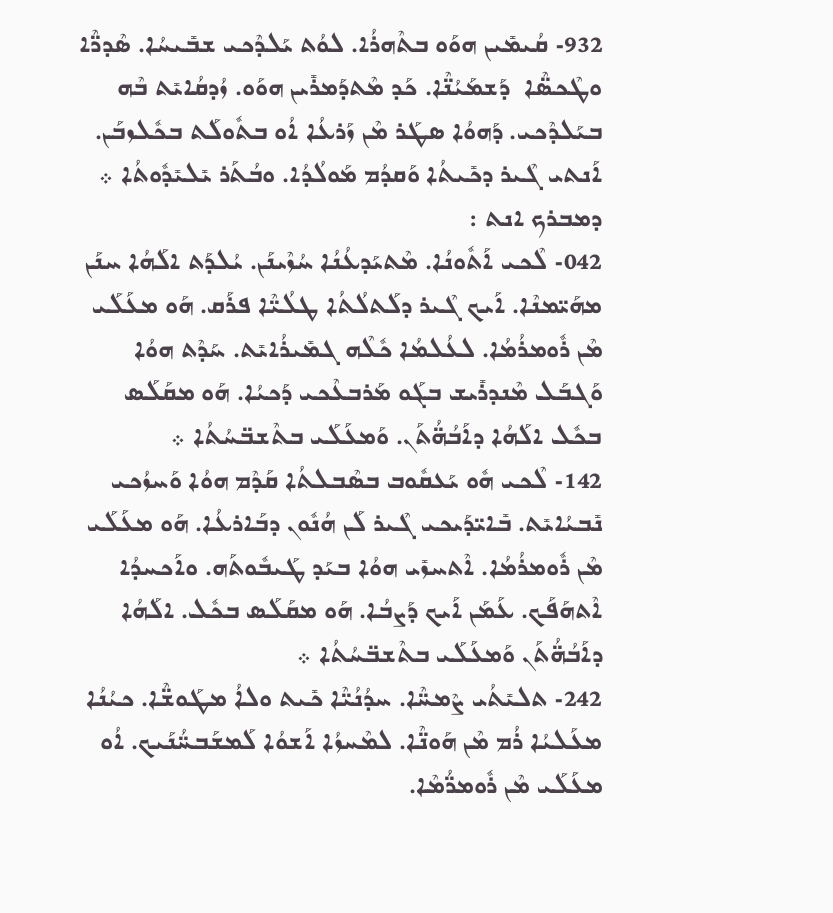932- ܩܳܝܡܺܝܢ ܗܘܰܘ ܒܬܶܗܪܳܐ. ܠܘܳܬ ܝܰܠܕܶܟܝ ܫܒܺܝܚܳܐ. ܣܶܕܪ̈ܶܐ ܘܛܶܟܣ̈ܶܐ  ܕܰܫܡܰܝܳܢ̈ܶܐ. ܟܰܕ ܡܶܬܕܰܡܪܺܝܢ ܗܘܰܘ. ܙܳܕܩܳܐܝܺܬ ܒܶܗ ܒܝܰܠܕܶܟܝ. ܕܰܗܘܳܐ ܣܛܰܪ ܡܶܢ ܙܰܪܥܳܐ ܐܳܘ ܒܬܽܘܠܰܬ ܒܟܽܠܙܒܰܢ. ܐܰܢܬܝ ܓܶܝܪ ܕܟܺܝܬܳܐ ܘܰܩܕܳܡ ܡܰܘܠܳܕܳܐ. ܘܒܳܬܰܪ ܝܺܠܝܺܕܽܘܬܳܐ ܀
ܕܡܒܪܟ ܐܢܬ :
042- ܠܶܟܝ ܐܰܬܽܘܢܳܐ. ܡܶܬܝܰܕܥܳܢܳܐ ܚܳܙܶܝܢܰܢ. ܝܳܠܕܰܬ ܐܠܰܗܳܐ ܚܢܰܢ ܡܗܰܝ̈ܡܢܶܐ. ܐܰܝܟ ܓܶܝܪ ܕܠܰܬܠܳܬܳܐ ܛܠܳܝ̈ܶܐ ܦܪܰܩ. ܗܰܘ ܡܥܰܠܰܝ ܡܶܢ ܪܽܘܡܪܳܡܳܐ. ܠܥܳܠܡܳܐ ܟܽܠܶܗ ܓܡܺܝܪܳܐܝܺܬ. ܚܰܕܶܬ ܗܘܳܐ ܘܰܓܒܰܠ ܡܶܢܕܪܺܝܫ ܒܓܰܘ ܡܰܪܒܥܶܟܝ ܕܰܟܝܳܐ. ܗܰܘ ܡܩܰܠܰܣ ܒܟܽܠ ܐܠܰܗܳܐ ܕܐܰܒܳܗ̈ܳܬܰܢ. ܘܰܡܥܰܠܰܝ ܒܬܶܫܒ̈ܚܳܬܳܐ ܀
142- ܠܶܟܝ ܗܽܘ ܝܰܥܩܽܘܒ ܒܣܶܒܠܬܳܐ ܩܰܕܶܡ ܗܘܳܐ ܘܰܚܙܳܟܝ ܢܺܒܝܳܐܝܺܬ. ܒܺܐܝ̈ܕܰܝܟܝ ܓܶܝܪ ܠܰܢ ܗܳܢܽܘܢ ܕܒܰܐܪܥܳܐ. ܗܰܘ ܡܥܰܠܰܝ ܡܶܢ ܪܽܘܡܪܳܡܳܐ. ܐܶܬܚܙܺܝ ܗܘܳܐ ܒܝܰܕ ܛܰܝܒܽܘܬܰܗ. ܘܐܰܟܚܕܳܐ ܐܶܬܗܰܦܰܟ. ܥܰܡܰܢ ܐܰܝܟ ܕܰܨܒܳܐ. ܗܰܘ ܡܩܰܠܰܣ ܒܟܽܠ. ܐܠܰܗܳܐ ܕܐܰܒܳܗ̈ܳܬܰܢ ܘܰܡܥܰܠܰܝ ܒܬܶܫܒ̈ܚܳܬܳܐ ܀
242- ܬܠܝܺܬܳܝ ܨܶܡܚ̈ܶܐ. ܚܕܳܢܳܝ̈ܶܐ ܟܺܝܬ ܘܠܐܳ ܡܛܰܘܫ̈ܶܐ. ܟܝܳܢܳܐ ܡܥܰܠܝܳܐ ܪܳܡ ܡܶܢ ܗܰܘܢ̈ܶܐ. ܠܡܶܚܙܳܐ ܐܰܫܘܳܐ ܠܰܡܫܰܒܚ̈ܳܢܰܝܟ. ܐܳܘ ܡܥܰܠܰܝ ܡܶܢ ܪܽܘܡܪ̈ܳܡܶܐ.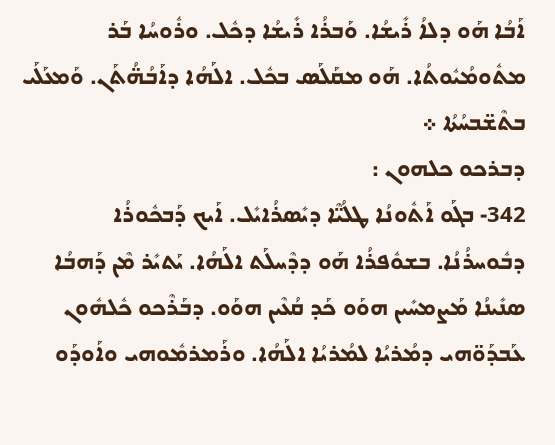ܐܰܒܳܐ ܗܰܘ ܕܠܐܳ ܪܺܝܫܳܐ. ܘܰܒܪܳܐ ܪܺܝܫܳܐ ܕܟܽܠ. ܘܪܽܘܚܳܐ ܒܰܪ ܡܬܽܘܡܳܝܽܘܬܳܐ. ܗܰܘ ܡܩܰܠܰܣ ܒܟܽܠ. ܐܠܰܗܳܐ ܕܐܰܒܳܗ̈ܳܬܰܢ. ܘܰܡܥܰܠܰܝ ܒܬܶܫ̈ܒܚܳܬܳܐ ܀
ܕܒܪܟܘ ܟܠܗܘܢ :
342- ܒܓܰܘ ܐܰܬܽܘܢܳܐ ܛܠܳܝ̈ܶܐ ܕܝܺܣܪܳܐܝܺܠ. ܐܰܝܟ ܕܰܒܟܽܘܪܳܐ ܕܒܽܘܚܪܳܢܳܐ. ܒܫܘܽܦܪܳܐ ܗܰܘ ܕܕܶܚܠܰܬ ܐܠܰܗܳܐ. ܝܰܬܝܺܪ ܡܶܢ ܕܰܗܒܳܐ ܣܢܺܝܢܳܐ ܡܰܨܡܚܺܝܢ ܗܘܰܘ ܟܰܕ ܩܳܥܶܝܢ ܗܘܰܘ. ܕܒܰܪܶܟܘ ܟܽܠܗܽܘܢ ܥܰܒܕܰܘ̈ܗܝ ܕܡܳܪܝܳܐ ܠܡܳܪܝܳܐ ܐܠܰܗܳܐ. ܘܪܰܡܪܡܽܘܗܝ ܘܐܰܘܕܰܘ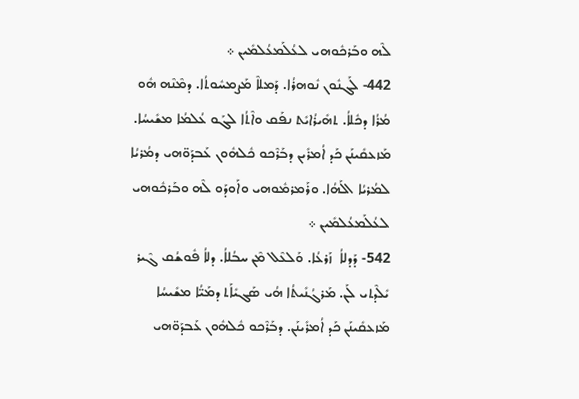ܠܶܗ ܘܒܰܪܟܽܘܗܝ ܠܥܳܠܰܡܥܳܠܡܺܝܢ ܀
442- ܠܰܓܢܽܘܢ ܢܽܘܗܪܳܐ. ܕܰܡܠܐܶ ܡܰܨܡܚܽܘܬܳܐ. ܕܡܶܢܶܗ ܗܽܘ ܡܳܪܳܐ ܕܟܽܠܐܳ. ܬܗܺܝܪܳܐܝܺܬ ܢܦܰܩ ܘܐܶܬܳܐ ܠܓܰܘ ܥܳܠܡܳܐ ܡܫܺܝܚܳܐ. ܡܰܙܥܩܺܝܢܰܢ ܟܰܕ ܐܳܡܪܺܝܢ ܕܒܰܪܶܟܘ ܟܽܠܗܽܘܢ ܥܰܒܕܰܘ̈ܗܝ ܕܡܳܪܝܳܐ ܠܡܳܪܝܳܐ ܐܠܰܗܳܐ. ܘܪܰܡܪܡܽܘܗܝ ܘܐܰܘܕܰܘ ܠܶܗ ܘܒܰܪܟܽܘܗܝ ܠܥܳܠܰܡܥܳܠܡܺܝܢ ܀
542- ܕܰܕܠܐܳ  ܙܰܪܥܳܐ. ܘܰܠܥܶܠ ܡܶܢ ܚܒܳܠܐܳ. ܕܠܐܳ ܦܽܘܫܳܩ ܓܶܝܪ ܝܺܠܶܕܬܝ ܠܰܢ. ܡܰܪܓܳܢܺܝܬܳܐ ܗܳܝ ܣܰܓܝܺܐܰܬ ܕܡܰܝ̈ܳܐ ܡܫܺܝܚܳܐ ܡܰܙܥܩܺܝܢܰܢ ܟܰܕ ܐܳܡܪܺܝܢܰܢ. ܕܒܰܪܶܟܘ ܟܽܠܗܽܘܢ ܥܰܒܕܰܘ̈ܗܝ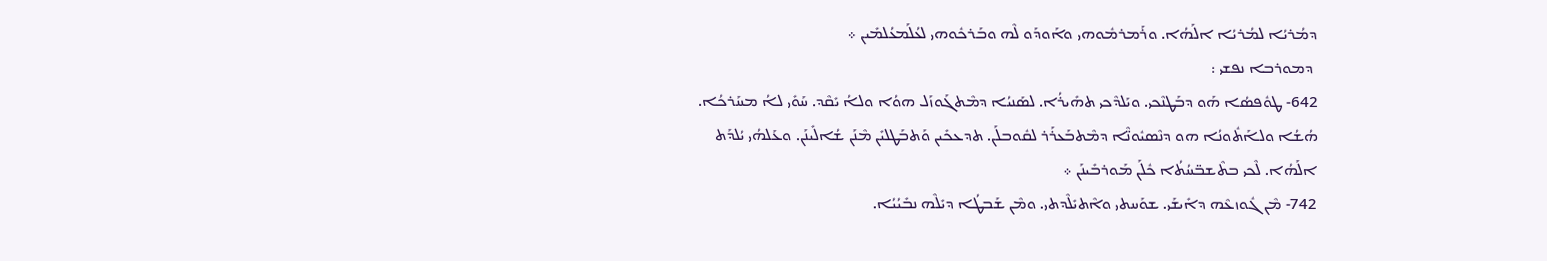ܕܡܳܪܝܳܐ ܠܡܳܪܝܳܐ ܐܠܰܗܳܐ. ܘܪܰܡܪܡܽܘܗܝ ܘܐܰܘܕܰܘ ܠܶܗ ܘܒܰܪܟܽܘܗܝ ܠܥܳܠܰܡܥܳܠܡܺܝܢ ܀
 ܕܡܘܪܒܐ ܢܦܫܝ :
642- ܛܘܽܦܣܳܐ ܗܰܘ ܕܒܰܛܢܶܟܝ. ܘܝܰܠܕܶܟܝ ܬܗܺܝܪܳܐ. ܠܣܰܢܝܳܐ ܕܡܶܬܓܰܘܙܰܠ ܗܘܳܐ ܘܠܐܳ ܝܺܩܶܕ. ܚܰܘܺܝ ܠܐܳ ܡܚܰܪܟܳܐ. ܗܳܫܳܐ ܘܠܐܰܬܽܘܢܳܐ ܗܘ ܕܢܶܣܝܽܘܢ̈ܶܐ ܕܡܶܬܒܰܥܪܰܪ ܠܩܽܘܒܠܰܢ. ܬܕܥܟܺܝܢ ܘܰܬܒܰܛܠܝܺܢ ܡܶܢܰܢ ܫܳܐܠܺܝܢܰܢ. ܘܥܰܠܗܳܝ ܝܳܠܕܰܬ ܐܠܰܗܳܐ. ܠܶܟܝ ܒܬܶܫܒ̈ܚܳܬܳܐ ܟܽܠܰܢ ܡܰܘܪܒܺܝܢܰܢ ܀
742- ܡܶܢ ܓܽܘܙܥܶܗ ܕܐܺܝܫܰܝ. ܫܘܰܚܬܝ ܘܐܶܬܝܺܠܶܕܬܝ. ܘܡܶܢ ܫܰܒܛܳܐ ܕܝܺܠܶܗ ܢܒܺܝܳܝܳܐ.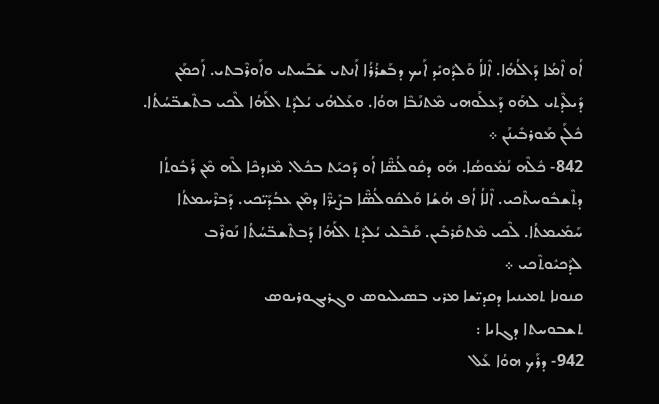ܐܳܘ ܐܶܡܳܐ ܕܰܐܠܳܗܳܐ. ܐܶܠܐܳ ܘܰܠܕܰܘܝܺܕ ܐܰܝܟ ܕܒܰܫܪܳܪܳܐ ܐܰܢܬܝ ܫܰܒܰܚܬܝ ܘܐܰܘܪܶܒܬܝ. ܐܰܟܡܰܢ ܕܺܝܠܶܕܬܝ ܠܗܰܘ ܕܰܥܠܰܘܗܝ ܡܶܬܢܰܒܶܐ ܗܘܳܐ. ܘܥܰܠܗܳܝ ܝܳܠܕܰܬ ܐܠܰܗܳܐ ܠܶܟܝ ܒܬܶܫܒ̈ܚܳܬܳܐ. ܟܽܠܰܢ ܡܰܘܪܒܺܝܢܰܢ ܀
842- ܟܽܠܶܗ ܢܳܡܽܘܣܳܐ. ܗܰܘ ܕܩܽܘܠܳܣ̈ܶܐ ܐܳܘ ܕܰܟܝܰܬ ܒܟܽܠ. ܡܶܙܕܟܶܐ ܠܶܗ ܡܶܢ ܪܰܒܽܘܬܳܐ ܕܬܶܫܒܽܘܚܬܶܟܝ. ܐܶܠܐܳ ܐܳܦ ܗܳܫܳܐ ܘܰܠܩܽܘܠܳܣ̈ܶܐ ܒܨܺܝܪ̈ܶܐ ܕܡܶܢ ܥܒܳܕܰܝ̈ܟܝ. ܕܰܒܪܶܚܡܬܳܐ ܚܰܡܺܝܡܬܳܐ. ܠܶܟܝ ܡܶܬܩܰܪܒܺܝܢ. ܩܰܒܶܠܝ ܝܳܠܕܰܬ ܐܠܰܗܳܐ ܕܰܒܬܶܫܒ̈ܚܳܬܳܐ ܢܰܘܪܶܒ ܠܕܰܟܝܽܘܬܶܟܝ ܀
ܩܢܘܢܐ ܬܡܝܢܝܐ ܕܩܕܝ̈ܫܐ ܡܪܝ ܒܣܝܠܝܘܣ ܘܓܪܝܓܘܪܝܘܣ
ܬܫܒܘܚܬܐ ܕܓܐܝܐ :
942- ܕܪܰܟ ܗܘܳܐ ܥܰܠ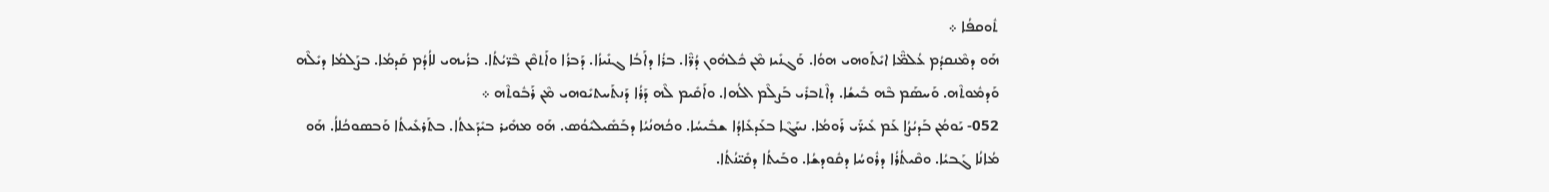ܬܽܘܩܦܳܐ ܀
ܗܰܘ ܕܡܶܢܩܕܳܡ ܥܳܠܡ̈ܶܐ ܐܝܺܬܰܘܗܝ ܗܘܳܐ. ܘܰܓܢܺܝܙ ܡܶܢ ܟܽܠܗܽܘܢ ܕܳܪ̈ܶܐ. ܒܪܳܐ ܕܐܰܒܳܐ ܓܢܺܝܙܳܐ. ܕܰܒܪܳܐ ܘܐܰܬܩܶܢ ܒܶܪ̈ܝܳܬܳܐ. ܒܪܳܝܗܝ ܠܐܳܕܳܡ ܩܰܕܡܳܐ. ܒܨܰܠܡܳܐ ܕܝܺܠܶܗ ܘܰܕܡܽܘܬܶܗ. ܘܰܚܣܰܡ ܒܶܗ ܒܺܝܫܳܐ. ܕܐܶܬܒܪܺܝ ܒܰܨܠܶܡ ܐܠܳܗܐ. ܘܐܰܩܺܝܡ ܠܶܗ ܕܰܪܳܐ ܕܰܢܬܰܚܬܝܺܘܗܝ ܡܶܢ ܪܰܒܽܘܬܶܗ ܀
052- ܝܰܘܡܳܢ ܒܰܕܝܳܨܳܐ ܥܰܡ ܥܺܝܪ̈ܰܝ ܪܰܘܡܳܐ. ܢܚܰܓܶܐ ܒܥܰܕܥܺܐܕܳܐ ܫܒܺܝܚܳܐ. ܘܟܳܗܢܳܝܳܐ ܕܒܰܣܺܝܠܝܺܘܳܣ. ܗܰܘ ܡܗܺܝܪ ܒܝܺܕܰܥܬܳܐ. ܒܬܰܪܥܺܝܬܳܐ ܘܰܒܣܘܟܳܠܐܳ. ܗܰܘ ܡܳܐܢܳܐ ܓܰܒܝܳܐ. ܘܩܶܝܬܳܪܳܐ ܕܪܽܘܚܳܐ ܕܩܽܘܕܫܳܐ. ܘܒܰܝܬܳܐ ܕܩܺܝ̈ܢܳܬܳܐ.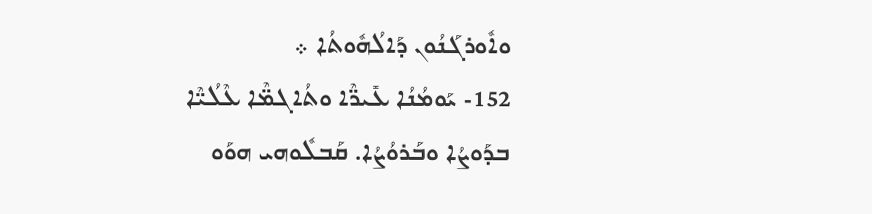ܘܐܽܘܪܓܰܢܳܘܢ ܕܰܐܠܳܗܽܘܬܳܐ ܀
152- ܝܰܘܡܳܢܳܐ ܥܺܝܪ̈ܶܐ ܘܬܳܐܓܡ̈ܶܐ ܥܶܠܳܝ̈ܶܐ ܒܕܰܘܨܳܐ ܘܒܰܪܘܳܨܳܐ. ܩܰܒܠܽܘܗܝ ܗܘܰܘ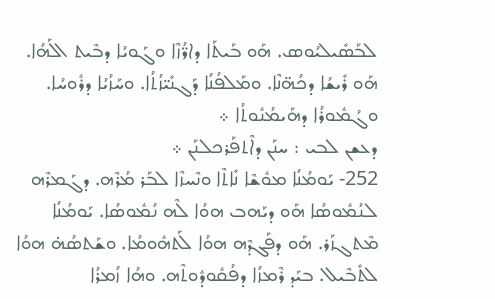ܠܒܰܣܺܝܠܝܳܘܣ. ܗܰܘ ܒܰܝܬܰܐ ܕܐܪ̈ܳܙܶܐ ܘܓܰܘܝܳܐ ܕܒܶܝܬ ܐܠܰܗܳܐ. ܗܰܘ ܪܺܝܫܳܐ ܕܟܳܗ̈ܢܶܐ. ܘܡܰܠܦܳܢܳܐ ܕܰܓܢܺܝ̈ܙܳܬܳܐ. ܘܚܰܙܳܝܳܐ ܕܪܽܘܚܳܐ. ܘܓܳܡܽܘܪܳܐ ܕܗܰܝܡܳܢܽܘܬܳܐ ܀
ܕܥܫܢ ܠܒܝ : ܚܢܰܢ ܕܐܶܬܦܰܪܟܠܢܰܢ ܀
252- ܝܰܘܡܳܢܳܐ ܡܘܽܫܶܐ ܢܺܐܬܶܐ ܘܢܶܚܙܶܐ ܠܒܰܪ ܡܳܪܶܗ. ܕܓܰܡܪܶܗ ܠܢܳܡܽܘܣܳܐ ܗܰܘ ܕܝܰܗܒ ܗܘܳܐ ܠܶܗ ܢܳܡܽܘܣܳܐ. ܝܰܘܡܳܢܳܐ ܡܶܬܓܙܰܪ. ܗܰܘ ܕܦܰܓܕܶܗ ܗܘܳܐ ܠܰܬܗܽܘܡܳܐ. ܘܫܰܬܣܳܗ̇ ܗܘܳܐ ܠܬܺܒܶܝܠ. ܒܝܰܕ ܪܶܡܙܳܐ ܕܦܳܩܽܘܕܽܘܬܶܗ. ܘܗܳܐ ܙܳܡܪܳܐ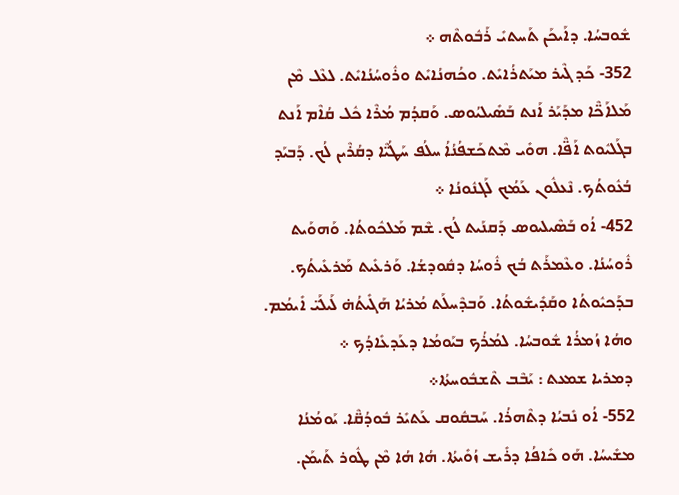ܫܽܘܒܚܳܐ. ܕܐܰܝܟܰܢ ܬܰܚܬܝܺ ܪܰܒܽܘܬܶܗ ܀
352- ܟܰܕ ܓܶܝܪ ܡܝܰܬܪܳܐܝܺܬ. ܘܟܳܗܢܳܐܝܺܬ ܘܪܽܘܚܳܢܳܐܝܺܬ. ܠܥܶܠ ܡܶܢ ܡܰܠܐܰܟ̈ܶܐ ܡܕܰܝܰܪ ܐܰܢܬ ܒܰܣܺܝܠܝܳܘܣ. ܘܰܩܕܳܡ ܡܳܪܶܐ ܟܽܠ ܩܳܐܶܡ ܐܰܢܬ ܒܓܰܠܝܽܘܬ ܐܰܦ̈ܶܐ. ܗܘܺܝ ܡܶܬܟܰܫܦܳܢܳܐܳ ܚܠܳܦ ܚܰܛܳܝ̈ܶܐ ܕܩܳܪܶܝܢ ܠܳܟ. ܕܰܒܝܰܕ ܒܳܥܽܘܬܳܟ. ܢܶܥܠܽܘܢ ܥܰܡܳܟ ܠܰܓܢܽܘܢܳܐ ܀
452- ܐܳܘ ܒܰܣܶܝܠܝܘܣ ܕܰܩܢܰܝܬ ܠܳܟ. ܫܶܡ ܡܰܠܟܽܘܬܳܐ. ܘܰܗܘܰܝܬ ܪܽܘܚܳܢܳܐ. ܘܥܶܡܪܰܬ ܒܳܟ ܪܽܘܚܳܐ ܕܩܽܘܕܫܳܐ. ܘܰܪܥܺܝܬ ܡܰܪܥܺܝܬܳܟ. ܒܕܰܟܝܽܘܬܳܐ ܘܩܰܕܺܝܫܽܘܬܳܐ. ܘܰܒܕܶܚܠܰܬ ܡܳܪܝܳܐ ܗܰܓܺܝܬܳܗ̇ ܠܰܝܠܰܝ̈ ܐܺܝܡܳܡ. ܘܗܳܐ ܙܳܡܪܳܐ ܫܽܘܒܚܳܐ. ܠܡܳܪܳܟ ܒܝܰܘܡܳܐ ܕܥܰܕܥܺܐܕܳܟ ܀
ܕܡܪܝܐ ܫܡܥܬ : ܝܰܒܶܒ ܬܶܫܒܽܘܚܬܳܐ܀
552- ܐܳܘ ܢܺܒܝܳܐ ܕܬܶܗܪܳܐ. ܚܰܒܩܽܘܩ ܥܰܬܝܺܪ ܒܽܘܕܳܩ̈ܶܐ. ܝܰܘܡܳܢܳܐ ܡܫܺܝܚܳܐ. ܗܰܘ ܟܺܐܦܳܐ ܕܪܺܝܫ ܙܳܘܺܝܬܳܐ. ܗܳܐ ܗܳܐ ܡܶܢ ܛܽܘܪ ܬܰܝܡܰܢ.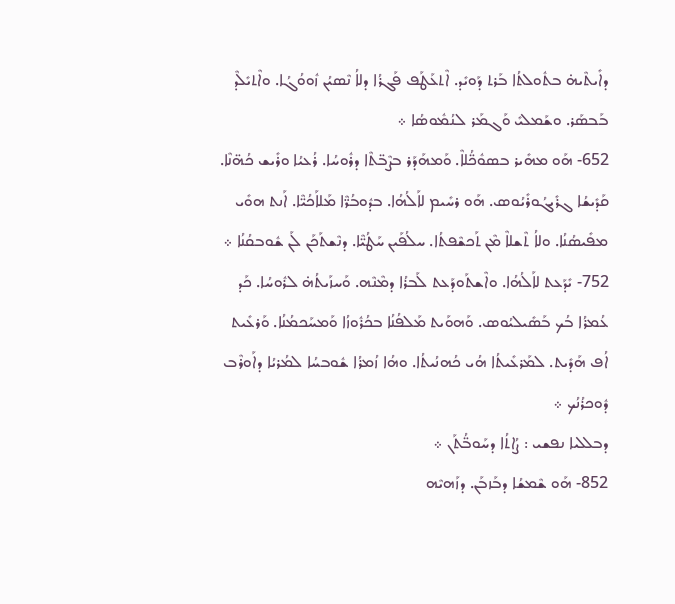ܕܐܺܝܬܶܝܗ̇ ܒܬܽܘܠܬܳܐ ܒܰܪܬ ܕܰܘܝܺܕ. ܐܶܬܥܰܛܰܦ ܦܰܓܪܳܐ ܕܠܐܳ ܢܶܣܝܳܢ ܙܽܘܘܳܓܳܐ. ܘܐܶܬܝܺܠܶܕ ܒܰܒܣܰܪ. ܘܫܰܡܠܝܺ ܘܰܓܡܰܪ ܠܢܳܡܽܘܣܳܐ ܀
652- ܗܰܘ ܡܗܺܝܪ ܒܣܘܽܟ̈ܳܠܐܶ. ܘܰܡܗܰܕܰܪ ܒܨܶܒ̈ܬܶܐ ܕܪܽܘܚܳܐ. ܪܳܥܝܳܐ ܘܪܺܝܫ ܟܳܗ̈ܢܶܐ. ܩܰܕܺܝܫܳܐ ܓܪܺܝܓܳܘܪܺܝܳܘܣ. ܗܰܘ ܪܚܺܝܡ ܠܐܰܠܳܗܳܐ. ܒܕܽܘܒܳܪ̈ܶܐ ܡܰܠܐܰܟܳܝ̈ܶܐ. ܐܰܢܬ ܗܘܺܝ ܡܦܺܝܣܳܢܳܐ. ܘܠܐܳ ܬܶܫܠܐܶ ܡܶܢ ܬܰܟܫܶܦܬܳܐ. ܚܠܳܦܰܝܢ ܚܰܛܳܝ̈ܶܐ. ܕܢܶܫܬܰܟܰܢ ܠܰܢ ܫܽܘܒܩܳܢܳܐ ܀
752- ܝܺܕܰܥܬ ܠܐܰܠܳܗܳܐ. ܘܐܶܫܬܰܘܕܰܥܬ ܠܰܒܪܳܐ ܕܡܶܢܶܗ. ܘܰܚܙܰܝܬܳܗ̇ ܠܪܽܘܚܳܐ. ܟܰܕ ܥܳܡܪܳܐ ܒܳܟ ܒܰܣܺܝܠܝܳܘܣ. ܘܰܗܘܰܝܬ ܡܰܠܦܳܢܳܐ ܒܟܳܪܽܘܙܳܐ ܘܰܡܚܰܟܡܳܢܳܐ. ܘܰܪܥܺܝܬ ܐܳܦ ܗܰܕܺܝܬ. ܠܡܰܪܥܺܝܬܳܐ ܗܳܝ ܟܳܗܢܳܝܬܳܐ. ܘܗܳܐ ܙܳܡܪܳܐ ܫܽܘܒܚܳܐ ܠܡܳܪܝܳܐ ܕܐܰܘܪܶܒ ܕܽܘܟܪܳܢܳܟ ܀
ܕܒܠܠܝܐ ܢܦܫܝ : ܨܳܐܬܳܐ ܕܚܰܘܒ̈ܳܬܰܢ ܀
852- ܗܰܘ ܫܶܡܫܳܐ ܕܒܰܙܒܰܢ. ܕܙܰܗܝܶܗ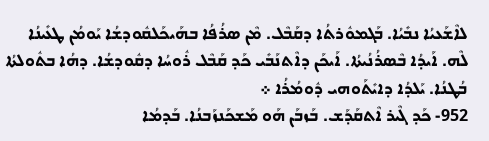ܠܐܶܫܰܥܝܳܐ ܢܒܺܝܳܐ. ܒܰܓܡܘܽܪܬܳܐ ܕܩܰܒܶܠ. ܡܶܢ ܣܪܳܦܳܐ ܒܗܰܝܟܰܠܩܽܘܕܫܳܐ ܝܰܘܡܳܢ ܛܥܺܝܢܳܐ ܠܶܗ. ܐܰܝܕܳܐ ܒܶܣܪܳܢܳܝܬܳܐ. ܐܰܝܟܰܢ ܕܐܶܬܢܰܒܺܝ ܟܰܕ ܩܰܒܶܠ ܪܽܘܚܳܐ ܕܩܽܘܕܫܳܐ. ܕܗܳܐ ܒܬܽܘܠܬܳܐ ܒܳܛܢܳܐ. ܝܰܠܕܳܐ ܕܐܝܺܬܰܘܗܝ ܕܽܘܡܳܪܳܐ ܀
952- ܟܰܕ ܓܶܝܪ ܐܶܬܩܰܕܰܫ. ܒܰܙܒܰܢ ܗܰܘ ܡܰܫܟܰܢܙܰܒܢܳܐ. ܒܰܕܡܳܐ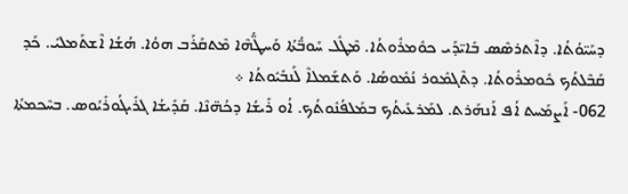ܕܚܰܝ̈ܘܳܬܳܐ. ܕܐܶܬܪܣܶܣ ܒܺܐܝ̈ܕܰܝ ܟܘܽܡܪܽܘܬܳܐ. ܡܶܛܽܠ ܚܰܘܒ̈ܳܬܳܐ ܘܰܚܛ̈ܳܗܶܐ ܡܶܬܩܰܪܰܒ ܗܘܳܐ. ܗܳܫܳܐ ܐܶܫܬܰܡܠܝܺ. ܟܰܕ ܩܰܒܶܠܬܳܟ ܟܽܘܡܪܽܘܬܳܐ. ܕܬܶܓܡܽܘܪ ܢܳܡܽܘܣܳܐ. ܘܰܬܫܰܡܠܐܶ ܠܰܢܒܺܝܽܘܬܳܐ ܀
062- ܐܰܨܡܰܚܬ ܐܳܦ ܐܰܢܗܰܪܬ. ܠܡܰܪܥܺܝܬܳܟ ܒܡܰܠܦܳܢܽܘܬܳܟ. ܐܳܘ ܪܺܝܫܳܐ ܕܟܳܗ̈ܢܶܐ. ܩܰܕܺܝܫܳܐ ܓܪܺܝܓܳܘܪܺܝܳܘܣ. ܒܚܶܟܡܬܳܐ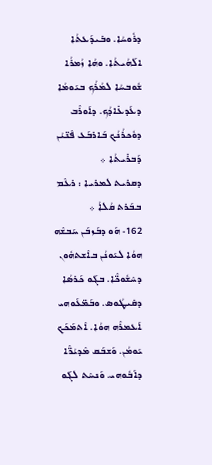ܕܪܽܘܚܳܐ. ܘܒܺܝܕܰܥܬܳܐ ܐܠܰܗܳܝܬܳܐ. ܘܗܳܐ ܙܳܡܪܳܐ ܫܽܘܒܚܳܐ ܠܡܳܪܳܟ ܒܝܰܘܡܳܐ ܕܥܰܕܥܺܐܕܳܟ. ܕܐܰܘܪܶܒ ܕܘܽܟܪܳܢܳܟ ܒܰܐܪܒܰܥ ܦܶܢ̈ܝܳܢ ܕܰܒܪܺܝܬܳܐ ܀
ܕܩܪܝܬ ܠܡܪܝܐ : ܪܥܶܡ ܒܒܰܪܬ ܩܳܠܐܳ ܀
162- ܗܰܘ ܕܒܰܙܒܰܢ ܚܰܒܫܶܗ ܗܘܳܐ ܠܝܰܘܢܳܢ ܒܐܶܫܬܗܽܘܢ ܕܚܶܫܽܘܟ̈ܶܐ. ܒܓܰܘ ܟܰܪܣܳܐ ܕܩܺܝܛܳܘܣ. ܘܒܰܡ̈ܥܰܘܗܝ ܐܰܥܡܪܶܗ ܗܘܳܐ. ܐܶܬܡܰܟܰܟ ܝܰܘܡܳܢ. ܘܰܫܒܰܩ ܡܶܕܝܳܪ̈ܶܐ ܕܐܰܒܽܘܗܝ. ܘܰܢܚܶܬ ܠܓܰܘ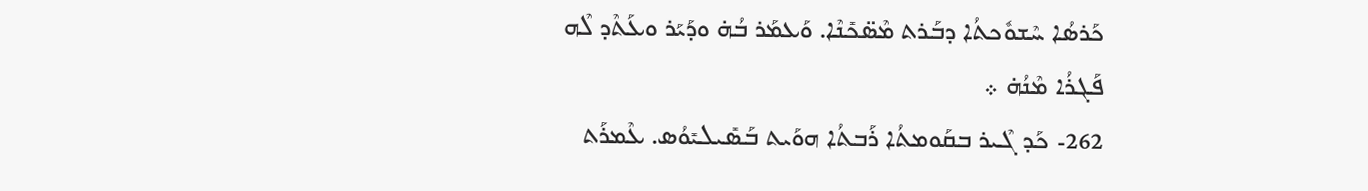ܟܰܪܣܳܐ ܚܶܫܘܽܟܬܳܐ ܕܒܰܪܬ ܡܶܣ̈ܟܺܢܶܐ. ܘܰܥܡܰܪ ܒܳܗ̇ ܘܕܰܝܰܪ ܘܥܰܬܶܕ ܠܶܗ ܦܰܓܪܳܐ ܡܶܢܳܗ̇ ܀
262- ܟܰܕ ܓܶܝܪ ܒܩܰܘܡܬܳܐ ܪܰܒܬܳܐ ܗܘܰܝܬ ܒܰܣܺܝܠܝܺܘܳܣ. ܥܶܡܪܰܬ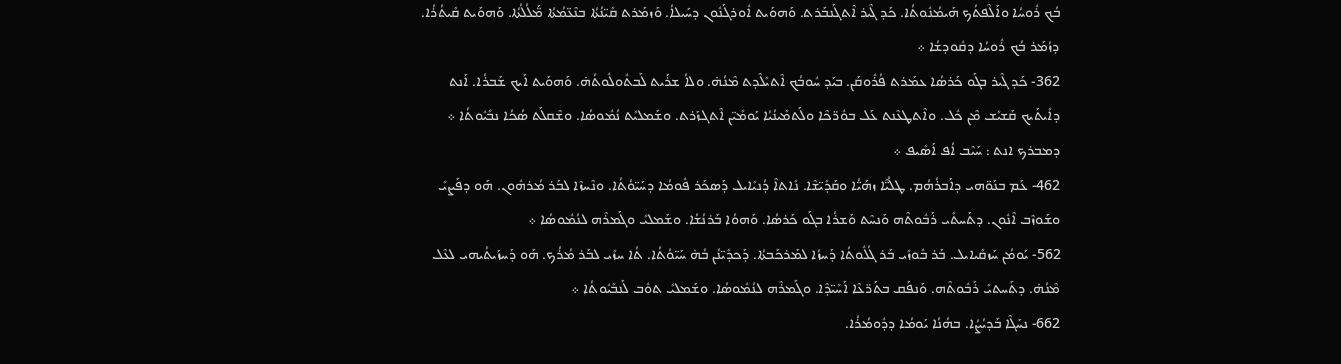ܒܳܟ ܪܽܘܚܳܐ ܘܐܰܠܶܦܬܳܟ ܗܰܝܡܳܢܽܘܬܳܐ. ܟܰܕ ܓܶܝܪ ܐܶܬܓܰܢܒܰܪܬ. ܘܰܗܘܰܝܬ ܐܽܘܪܓܰܢܽܘܢ ܕܚܰܝܠܐܳ. ܘܰܙܡܰܪܬ ܩܺܝ̈ܢܳܬܳܐ ܒܢܶܥ̈ܡܳܬܳܐ ܡ̈ܰܠܳܠܳܬܳܐ. ܘܰܗܘܰܝܬ ܩܺܝܬܳܪܳܐ. ܕܙܳܡܰܪ ܒܳܟ ܪܽܘܚܳܐ ܕܩܽܘܕܫܳܐ ܀
362- ܟܰܕ ܓܶܝܪ ܒܓܰܘ ܟܰܪܣܳܐ ܥܡܰܪܬ ܦܳܪܽܘܩܰܢ. ܒܝܰܕ ܚܽܘܒܳܟ ܐܶܬܝܺܠܶܕܬ ܡܶܢܳܗ̇. ܘܠܐܳ ܫܪܰܝܬ ܠܰܒܬܽܘܠܽܘܬܳܗ̇. ܘܰܗܘܰܝܬ ܐܰܝܟ ܫܰܒܪܳܐ. ܐܰܢܬ ܕܐܺܝܬܰܝܟ ܩܰܫܝܺܫ ܡܶܢ ܟܽܠ. ܘܐܶܬܛܥܶܢܬ ܥܰܠ ܒܘܽܪ̈ܟܶܐ ܘܠܰܬܡܺܝܢܳܝܳܐ ܝܰܘܡܺܝ̈ܢ ܐܶܬܓܙܰܪܬ. ܘܫܰܡܠܝܺܬ ܢܳܡܽܘܣܳܐ. ܘܫܶܩܠܰܬ ܣܳܟܳܐ ܢܒܺܝܽܘܬܳܐ ܀
ܕܡܒܪܟ ܐܢܬ : ܚܰܝܶܒ ܐܳܦ ܐܰܣܺܝܦ ܀
462- ܥܰܡ ܒܢܰܘ̈ܗܝ ܕܐܰܒܪܳܗܳܡ. ܛܠܳܝ̈ܶܐ ܙܗܰܝ̈ܳܐ ܘܩܰܕܺܝ̈ܫܶܐ. ܢܺܐܬܐܶ ܕܳܢܝܺܐܝܠ ܕܰܣܟܰܪ ܦܽܘܡܳܐ ܕܚܰܝ̈ܘܳܬܳܐ. ܘܢܶܚܙܶܐ ܠܒܰܪ ܡܳܪܗܽܘܢ. ܗܰܘ ܕܦܰܨܝܺ ܘܫܰܘܙܶܒ ܐܶܢܽܘܢ. ܕܬܰܚܬܺܝ ܪܰܒܽܘܬܶܗ ܘܰܢܚܶܬ ܘܰܫܪܳܐ ܒܓܰܘ ܟܰܪܣܳܐ. ܘܰܗܘܳܐ ܒܰܪܢܳܫܳܐ. ܘܫܰܡܠܝܺ ܘܓܰܡܪܶܗ ܠܢܳܡܽܘܣܳܐ ܀
562- ܝܰܘܡܳܢ ܚܰܙܩܺܝܐܝܠ. ܒܰܪ ܒܽܘܙܺܝ ܒܰܪ ܓܳܠܽܘܬܳܐ ܕܰܚܙܳܐ ܠܡܰܪܟܰܒܬܳܐ. ܕܰܟܕܺܝ̈ܢܳܢ ܒܳܗ̇ ܚܰܝ̈ܘܳܬܳܐ. ܬܳܐ ܚܙܺܝ ܠܒܰܪ ܡܳܪܳܟ. ܗܰܘ ܕܰܚܙܰܝܬܳܝܗܝ ܠܥܶܠ ܡܶܢܳܗ̇. ܕܬܰܚܬܝܺ ܪܰܒܽܘܬܶܗ. ܘܰܢܦܰܩ ܒܬܰܪ̈ܥܶܐ ܐܰܚܺܝ̈ܕܶܐ. ܘܓܰܡܪܶܗ ܠܢܳܡܽܘܣܳܐ. ܘܫܰܡܠܝܺ ܬܘܽܒ ܠܰܢܒܺܝܽܘܬܳܐ ܀
662- ܢܚܰܓܶܐ ܒܰܕܝܳܨܳܐ. ܒܗܳܢܳܐ ܝܰܘܡܳܐ ܕܕܽܘܡܳܪܳܐ.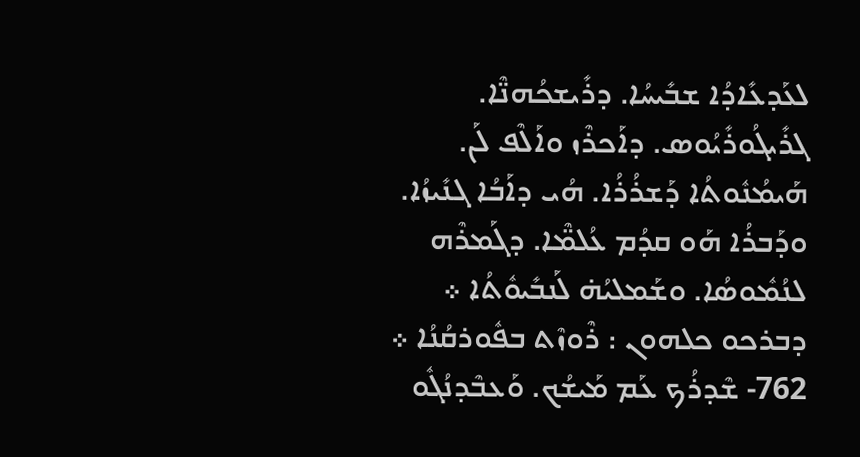ܠܥܰܕܥܺܐܕܳܐ ܫܒܺܝܚܳܐ. ܕܪܺܝܫܟܳܗܢ̈ܶܐ. ܓܪܺܝܓܳܘܪܺܝܳܘܣ. ܕܐܰܟܪܶܙ ܘܐܰܠܶܦ ܠܰܢ. ܗܰܝܡܳܢܽܘܬܳܐ ܕܰܫܪܳܪܳܐ. ܗܳܝ ܕܐܰܒܳܐ ܓܢܺܝܙܳܐ. ܘܕܰܒܪܳܐ ܗܰܘ ܩܕܳܡ ܥܳܠܡ̈ܶܐ. ܕܓܰܡܪܶܗ ܠܢܳܡܽܘܣܳܐ. ܘܫܰܡܠܝܳܗ̇ ܠܰܢܒܺܝܘܽܬܳܐ ܀
ܕܒܪܟܘ ܟܠܗܘܢ : ܪܶܘܙܶܬ ܒܦܽܘܪܩܳܢܳܐ ܀
762- ܫܶܕܪܳܟ ܥܰܡ ܡܰܝܫܳܟ. ܘܰܥܒܶܕܢܳܓܽܘ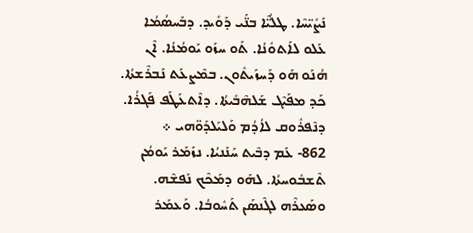ܢܰܨܺܝ̈ܚܶܐ. ܛܠܳܝ̈ܶܐ ܒܢ̈ܰܝ ܕܰܘܺܝܕ. ܕܒܰܚܣܳܡܳܐ ܥܰܠܘ ܠܐܰܬܘܽܢܳܐ. ܬܰܘ ܚܙܰܘ ܝܰܘܡܳܢܳܐ. ܐܶܢ ܗܳܢܰܘ ܗܰܘ ܕܰܚܙܰܝܬܽܘܢ. ܒܡܶܨܥܰܬ ܢܰܒܪܶܫܬܳܐ. ܟܰܕ ܡܦܰܝܶܓ ܫܰܠܗܶܒܺܝܬܳܐ. ܕܐܶܬܥܰܛܰܦ ܦܰܓܪܳܐ. ܕܢܶܦܪܽܘܩ ܠܐܳܕܳܡ ܘܰܠܝܰܠܕܰܘ̈ܗܝ ܀
862- ܥܰܡ ܕܒܶܝܬ ܚܰܢܰܢܝܳܐ. ܢܙܰܡܰܪ ܝܰܘܡܳܢ ܬܶܫܒܽܘܚܬܳܐ. ܠܗܰܘ ܕܡܰܟܶܟ ܢܰܦܫܶܗ. ܘܣܰܥܪܶܗ ܠܓܶܢܣܰܢ ܬܰܚܽܘܒܳܐ. ܘܰܥܡܰܪ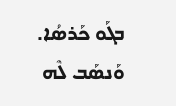ܒܓܰܘ ܟܰܪܣܳܐ. ܘܰܢܣܰܒ ܠܶܗ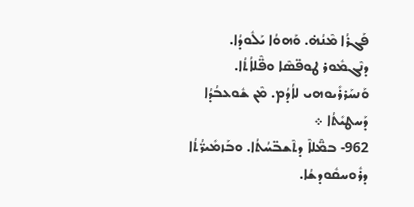ܦܰܓܪܳܐ ܡܶܢܳܗ̇. ܘܰܗܘܳܐ ܝܰܠܽܘܕܳܐ. ܕܢܶܓܡܽܘܪ ܛܘܦ̈ܣܶܐ ܘܦ̈ܶܠܐܳܬܳܐ. ܘܰܢܚܰܪܪܺܝܘܗܝ ܠܐܳܕܳܡ. ܡܶܢ ܫܽܘܥܒܳܕܳܐ ܕܰܚܛܝܺܬܳܐ ܀
962- ܒܡ̈ܶܠܐܶ ܕܬܶܫܒ̈ܚܳܬܳܐ. ܘܒܰܙܡܺܝܪ̈ܳܬܳܐ ܕܪܽܘܚܩܽܘܕܫܳܐ.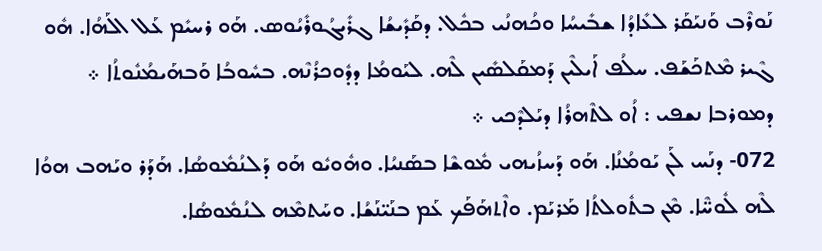ܢܰܘܪܶܒ ܘܰܢܝܰܩܰܪ ܠܥܺܐܕܳܐ ܫܒܺܝܚܳܐ ܘܟܳܗܢܳܝ ܒܟܽܠ. ܕܩܰܕܺܝܫܳܐ ܓܪܺܝܓܳܘܪܺܝܳܘܣ. ܗܰܘ ܪܚܝܺܡ ܥܰܠ ܐܠܰܗܳܐ. ܗܽܘ ܓܶܝܪ ܡܶܬܟܰܫܰܦ. ܚܠܳܦ ܐܰܝܠܶܝܢ ܕܰܡܩܰܠܣܺܝܢ ܠܶܗ. ܠܝܰܘܡܳܐ ܕܕܽܘܟܪܳܢܶܗ. ܒܚܽܘܒܳܐ ܘܰܒܗܰܝܡܳܢܽܘܬܳܐ ܀
ܕܡܘܪܒܐ ܢܫܦܝ : ܐܳܘ ܠܬܶܗܪܳܐ ܕܝܰܠܕܶܟܝ ܀
072- ܕܢܰܚ ܠܰܢ ܝܰܘܡܳܢܳܐ. ܗܰܘ ܕܰܚܙܳܝܗܝ ܡܽܘܫܶܐ ܒܣܰܢܝܳܐ. ܘܗܽܘܝܽܘ ܗܰܘ ܕܰܠܢܳܡܽܘܣܳܐ. ܗܰܕܰܪ ܘܝܰܗܒ ܗܘܳܐ ܠܶܗ ܠܽܘܚ̈ܶܐ. ܡܶܢ ܒܬܽܘܠܬܳܐ ܡܰܪܝܰܡ. ܘܐܶܬܗܰܦܰܟ ܥܰܡ ܒܢܰܝ̈ܢܰܫܳܐ. ܘܚܰܬܡܶܗ ܠܢܳܡܽܘܣܳܐ.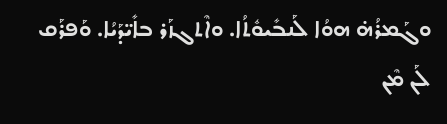ܘܓܰܡܪܳܗ̇ ܗܘܳܐ ܠܰܢܒܺܝܘܽܬܳܐ. ܘܐܶܬܓܙܰܪ ܒܐܺܝ̈ܕܰܝܳܐ. ܘܰܦܪܰܩ ܠܰܢ ܡܶܢ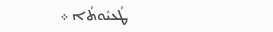ܛܳܥܝܽܘܬܳܐ ܀